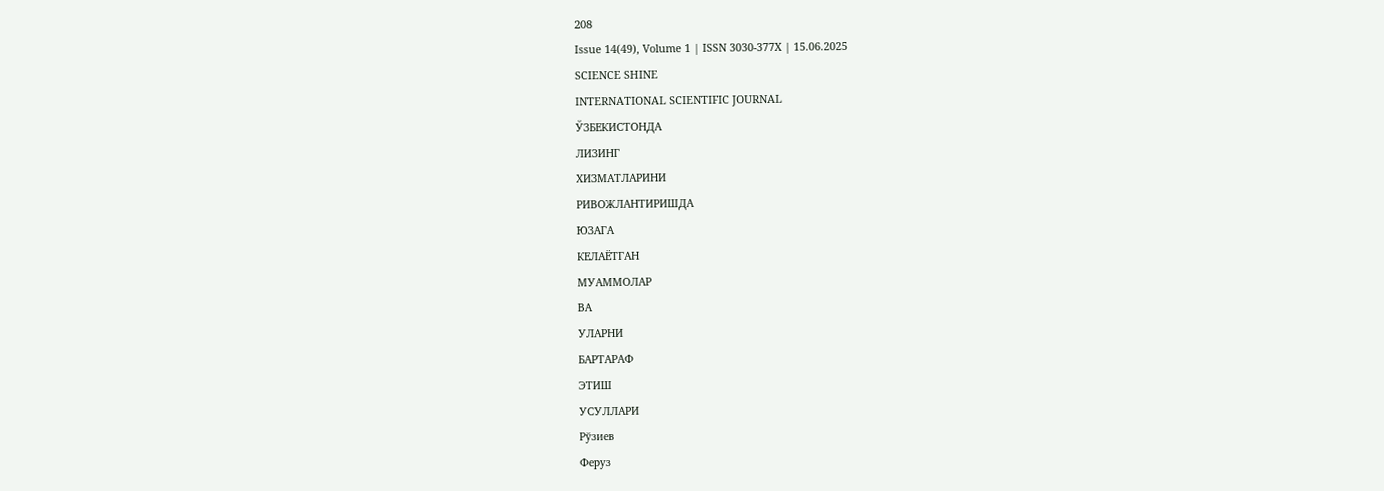208
Issue 14(49), Volume 1 | ISSN 3030-377X | 15.06.2025
SCIENCE SHINE
INTERNATIONAL SCIENTIFIC JOURNAL
ЎЗБЕКИСТОНДА
ЛИЗИНГ
ХИЗМАТЛАРИНИ
РИВОЖЛАНТИРИШДА
ЮЗАГА
КЕЛАЁТГАН
МУАММОЛАР
ВА
УЛАРНИ
БАРТАРАФ
ЭТИШ
УСУЛЛАРИ
Рўзиев
Феруз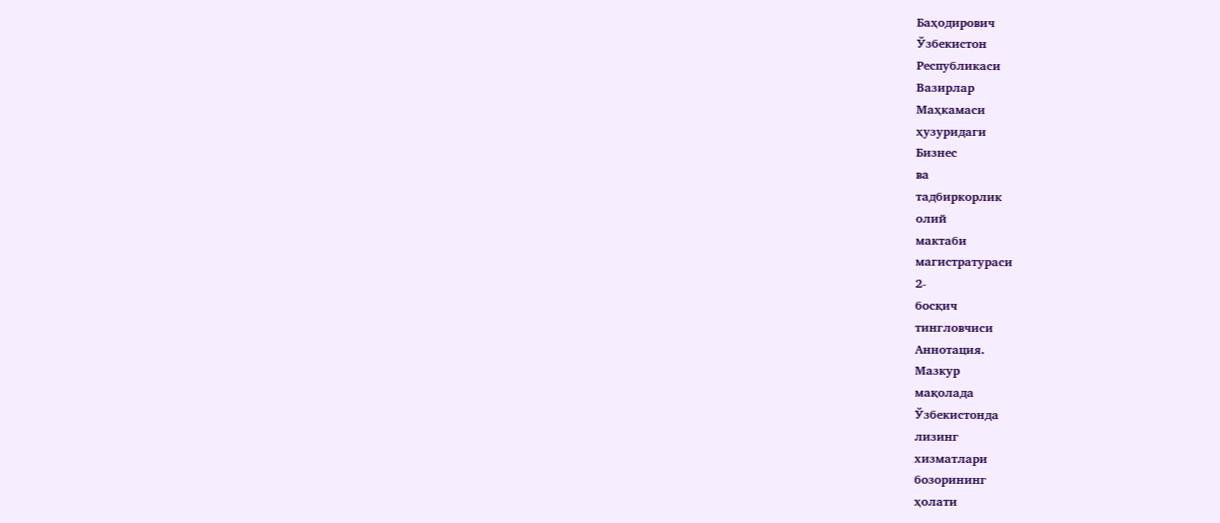Баҳодирович
Ўзбекистон
Республикаси
Вазирлар
Маҳкамаси
ҳузуридаги
Бизнес
ва
тадбиркорлик
олий
мактаби
магистратураси
2-
босқич
тингловчиси
Аннотация.
Мазкур
мақолада
Ўзбекистонда
лизинг
хизматлари
бозорининг
ҳолати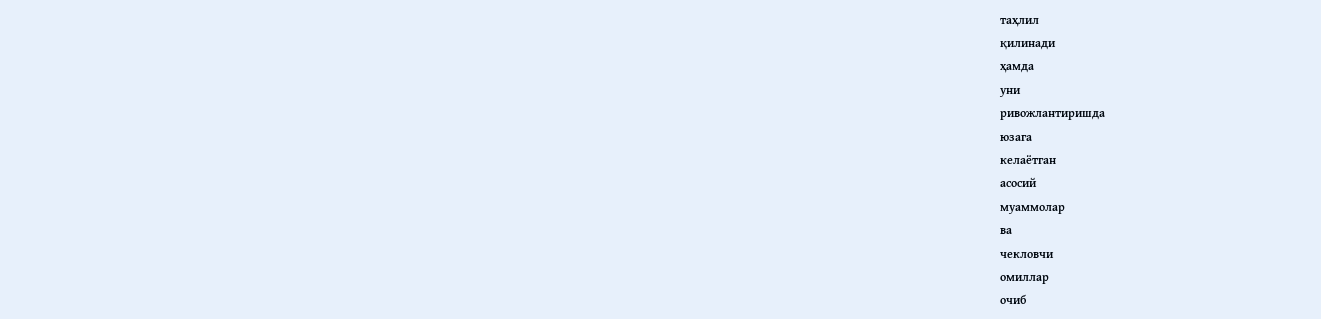таҳлил
қилинади
ҳамда
уни
ривожлантиришда
юзага
келаётган
асосий
муаммолар
ва
чекловчи
омиллар
очиб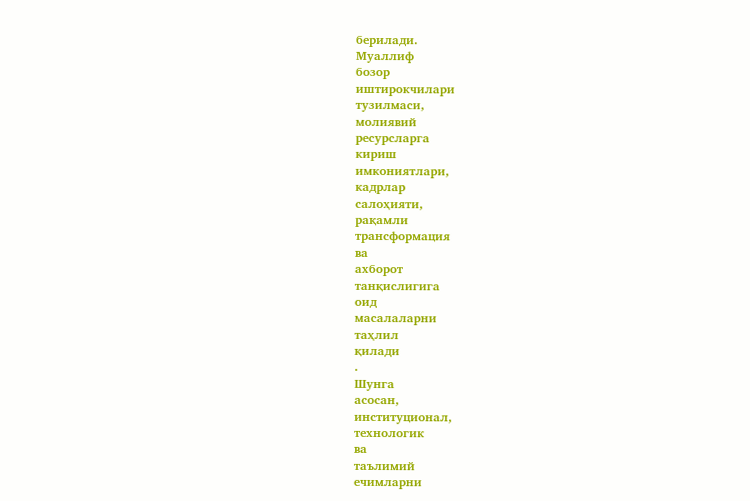берилади.
Муаллиф
бозор
иштирокчилари
тузилмаси,
молиявий
ресурсларга
кириш
имкониятлари,
кадрлар
салоҳияти,
рақамли
трансформация
ва
ахборот
танқислигига
оид
масалаларни
таҳлил
қилади
.
Шунга
асосан,
институционал,
технологик
ва
таълимий
ечимларни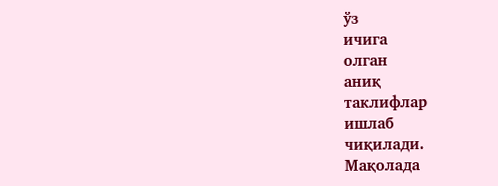ўз
ичига
олган
аниқ
таклифлар
ишлаб
чиқилади.
Мақолада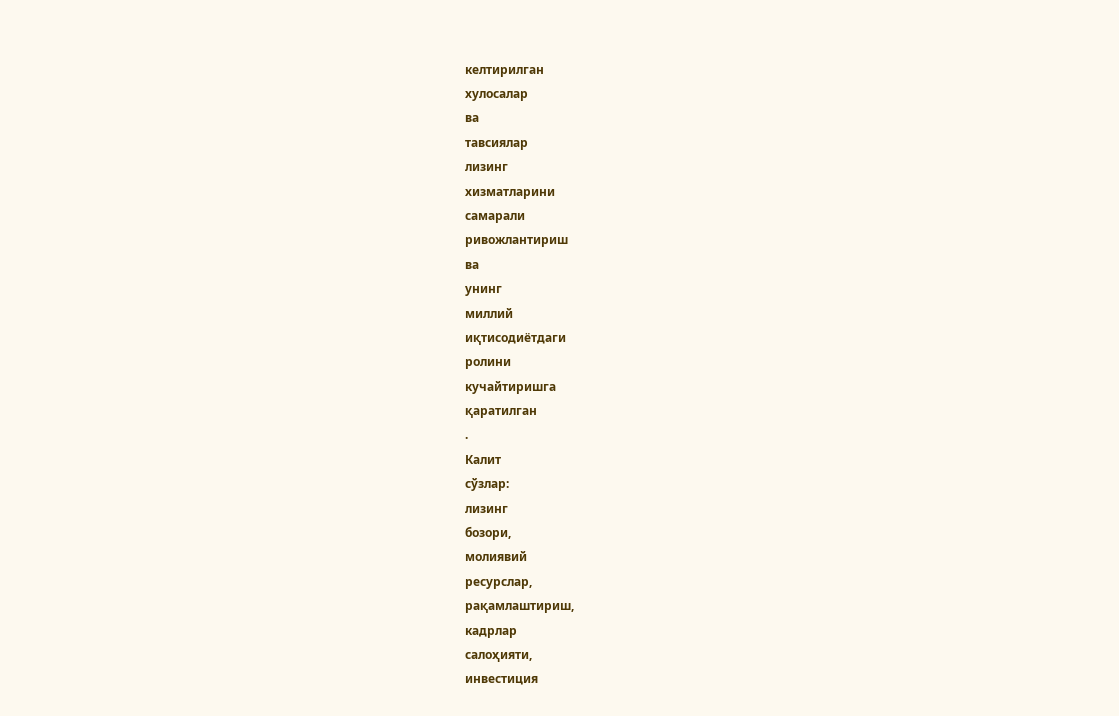келтирилган
хулосалар
ва
тавсиялар
лизинг
хизматларини
самарали
ривожлантириш
ва
унинг
миллий
иқтисодиётдаги
ролини
кучайтиришга
қаратилган
.
Калит
сўзлар:
лизинг
бозори,
молиявий
ресурслар,
рақамлаштириш,
кадрлар
салоҳияти,
инвестиция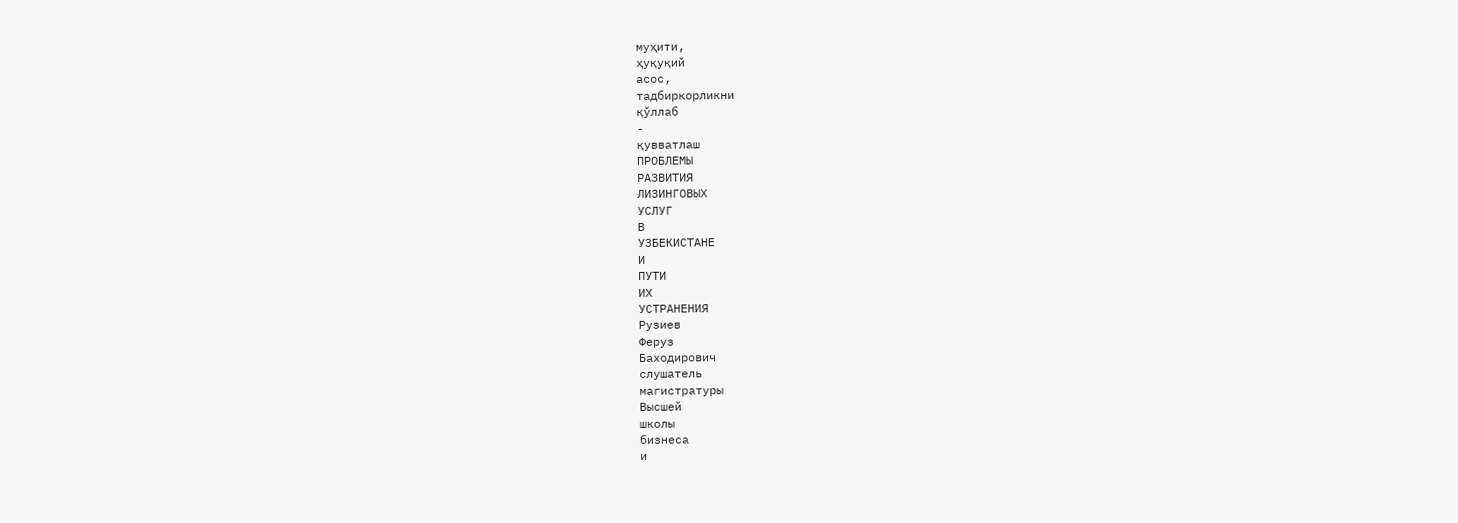муҳити,
ҳуқуқий
асос,
тадбиркорликни
қўллаб
-
қувватлаш
ПРОБЛЕМЫ
РАЗВИТИЯ
ЛИЗИНГОВЫХ
УСЛУГ
В
УЗБЕКИСТАНЕ
И
ПУТИ
ИХ
УСТРАНЕНИЯ
Рузиев
Феруз
Баходирович
слушатель
магистратуры
Высшей
школы
бизнеса
и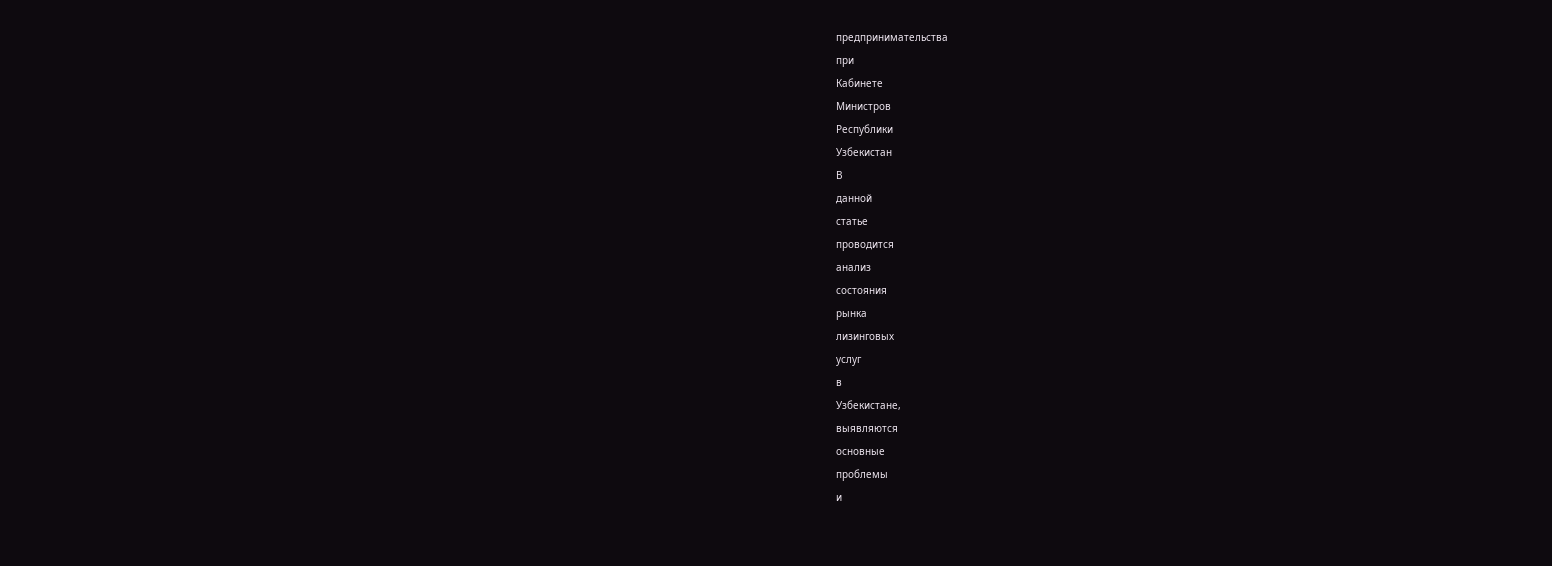предпринимательства
при
Кабинете
Министров
Республики
Узбекистан
В
данной
статье
проводится
анализ
состояния
рынка
лизинговых
услуг
в
Узбекистане,
выявляются
основные
проблемы
и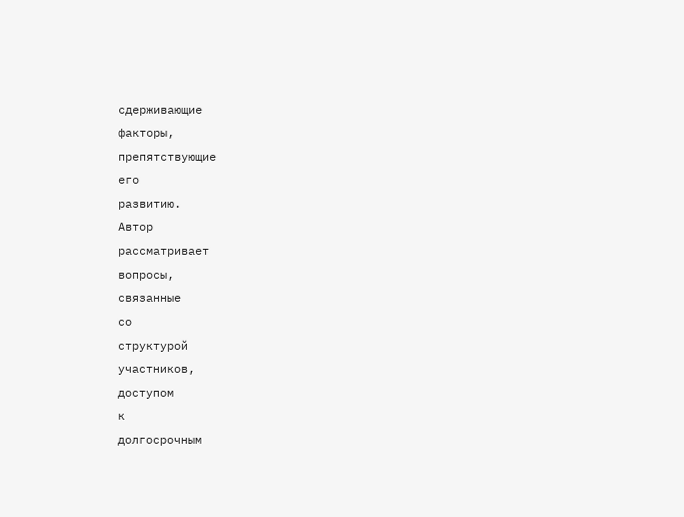сдерживающие
факторы,
препятствующие
его
развитию.
Автор
рассматривает
вопросы,
связанные
со
структурой
участников,
доступом
к
долгосрочным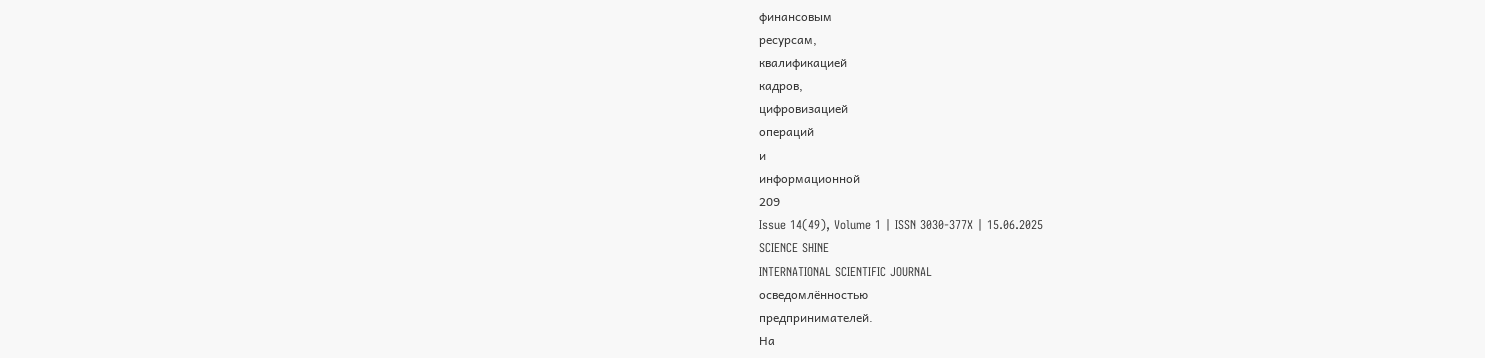финансовым
ресурсам,
квалификацией
кадров,
цифровизацией
операций
и
информационной
209
Issue 14(49), Volume 1 | ISSN 3030-377X | 15.06.2025
SCIENCE SHINE
INTERNATIONAL SCIENTIFIC JOURNAL
осведомлённостью
предпринимателей.
На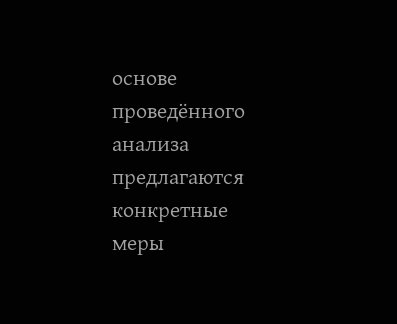основе
проведённого
анализа
предлагаются
конкретные
меры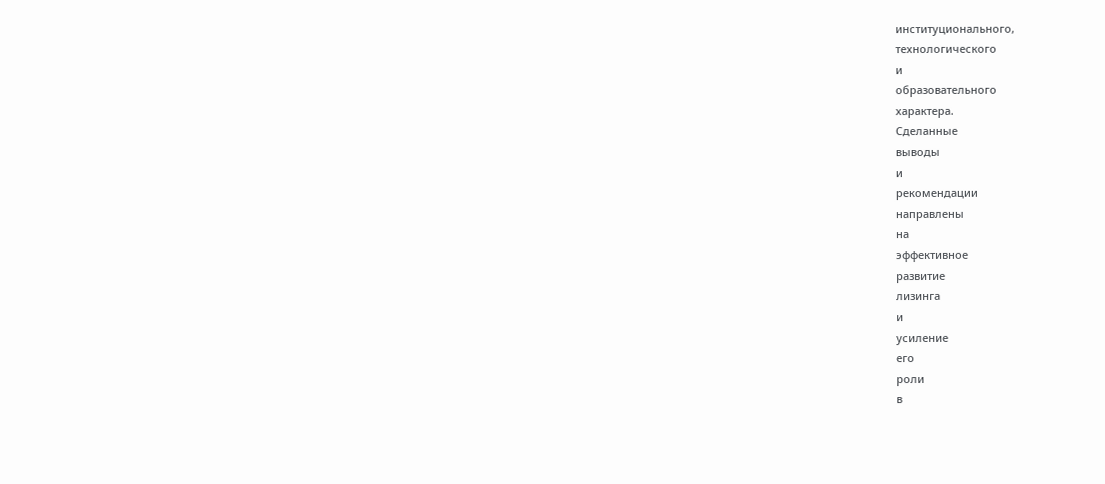институционального,
технологического
и
образовательного
характера.
Сделанные
выводы
и
рекомендации
направлены
на
эффективное
развитие
лизинга
и
усиление
его
роли
в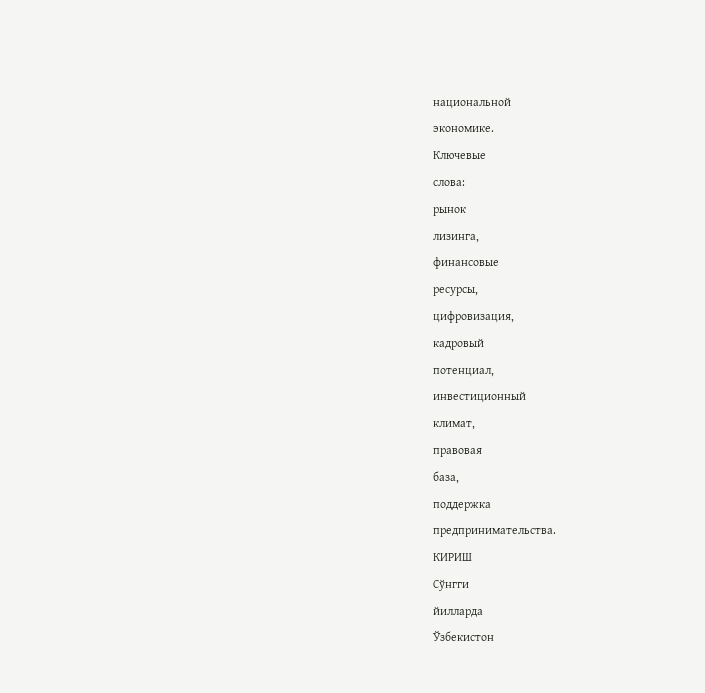национальной
экономике.
Ключевые
слова:
рынок
лизинга,
финансовые
ресурсы,
цифровизация,
кадровый
потенциал,
инвестиционный
климат,
правовая
база,
поддержка
предпринимательства.
КИРИШ
Сўнгги
йилларда
Ўзбекистон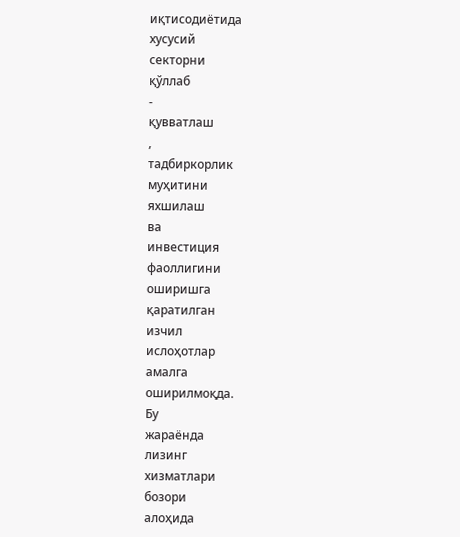иқтисодиётида
хусусий
секторни
қўллаб
-
қувватлаш
,
тадбиркорлик
муҳитини
яхшилаш
ва
инвестиция
фаоллигини
оширишга
қаратилган
изчил
ислоҳотлар
амалга
оширилмоқда.
Бу
жараёнда
лизинг
хизматлари
бозори
алоҳида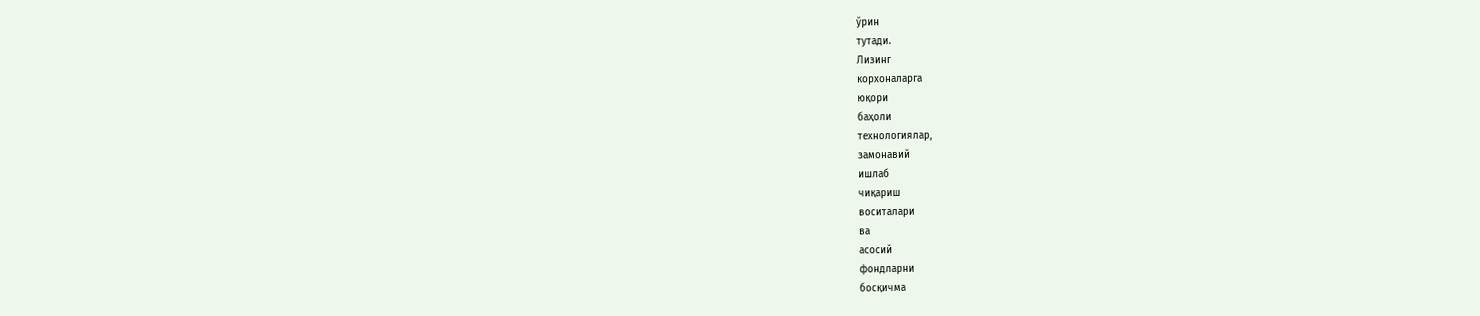ўрин
тутади.
Лизинг
корхоналарга
юқори
баҳоли
технологиялар,
замонавий
ишлаб
чиқариш
воситалари
ва
асосий
фондларни
босқичма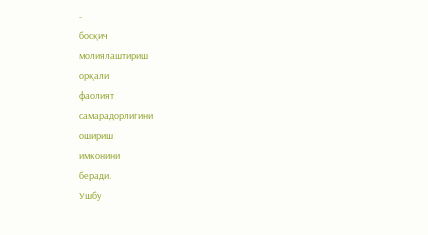-
босқич
молиялаштириш
орқали
фаолият
самарадорлигини
ошириш
имконини
беради.
Ушбу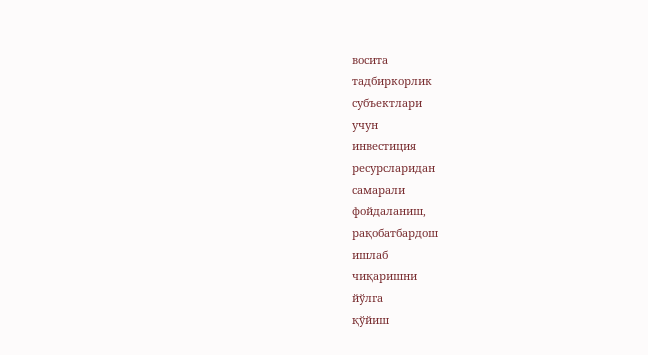восита
тадбиркорлик
субъектлари
учун
инвестиция
ресурсларидан
самарали
фойдаланиш,
рақобатбардош
ишлаб
чиқаришни
йўлга
қўйиш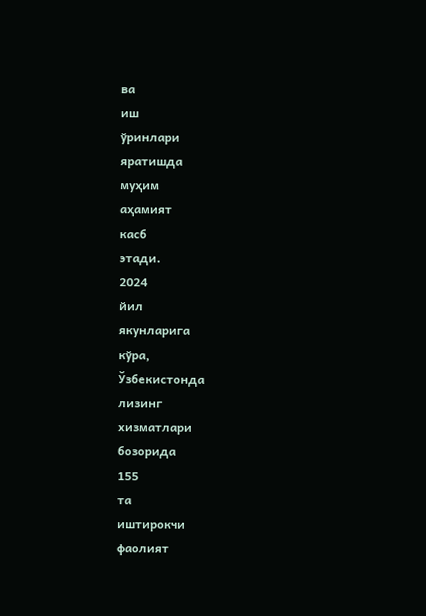ва
иш
ўринлари
яратишда
муҳим
аҳамият
касб
этади.
2024
йил
якунларига
кўра,
Ўзбекистонда
лизинг
хизматлари
бозорида
155
та
иштирокчи
фаолият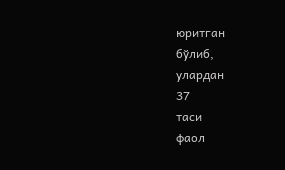юритган
бўлиб,
улардан
37
таси
фаол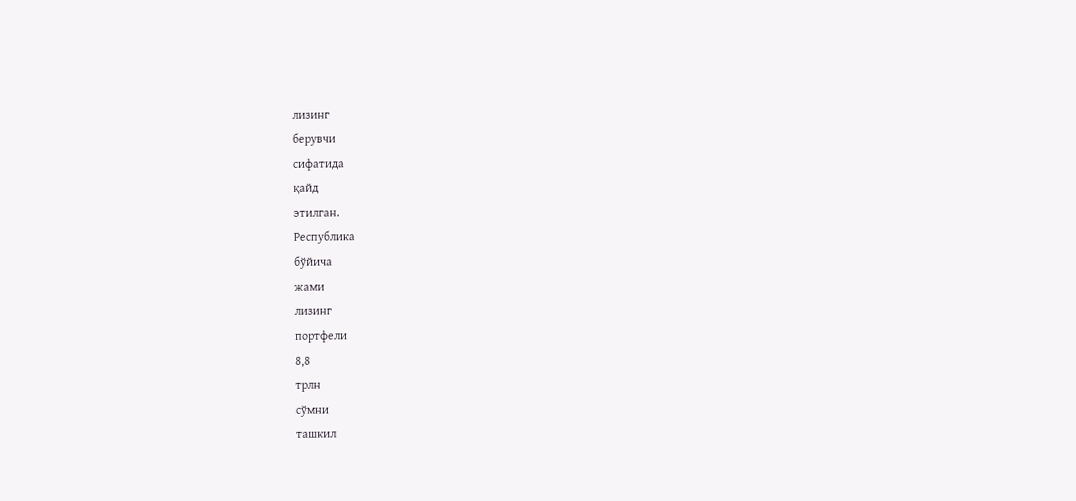лизинг
берувчи
сифатида
қайд
этилган.
Республика
бўйича
жами
лизинг
портфели
8,8
трлн
сўмни
ташкил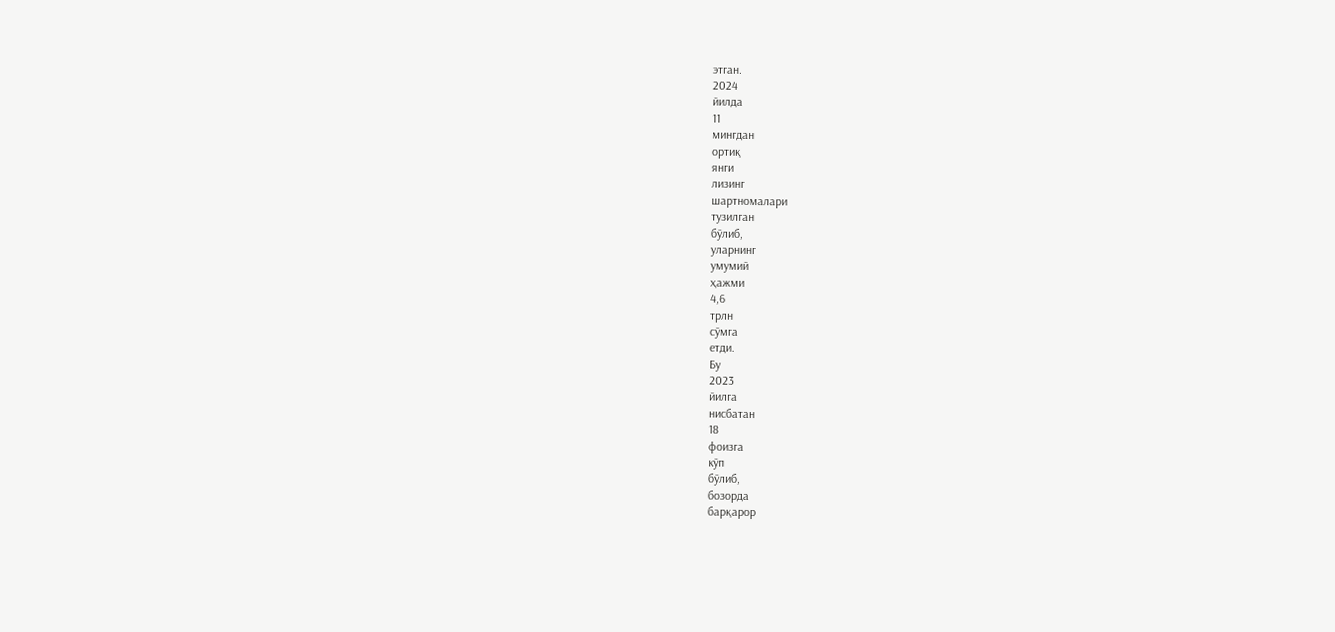этган.
2024
йилда
11
мингдан
ортиқ
янги
лизинг
шартномалари
тузилган
бўлиб,
уларнинг
умумий
ҳажми
4,6
трлн
сўмга
етди.
Бу
2023
йилга
нисбатан
18
фоизга
кўп
бўлиб,
бозорда
барқарор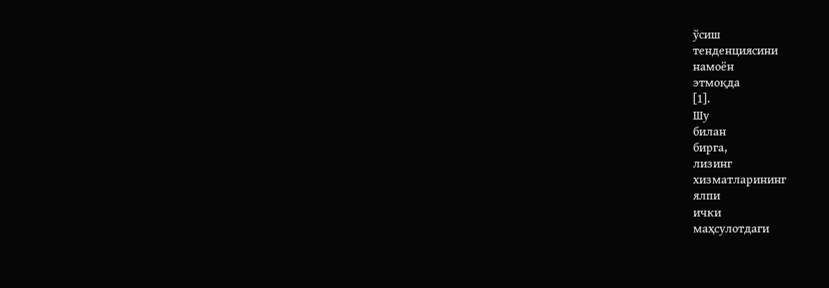ўсиш
тенденциясини
намоён
этмоқда
[1].
Шу
билан
бирга,
лизинг
хизматларининг
ялпи
ички
маҳсулотдаги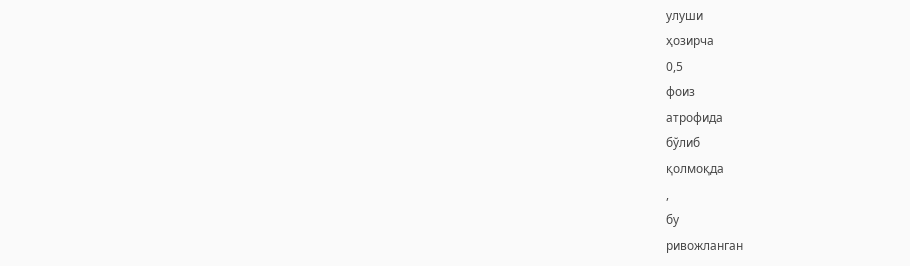улуши
ҳозирча
0,5
фоиз
атрофида
бўлиб
қолмоқда
,
бу
ривожланган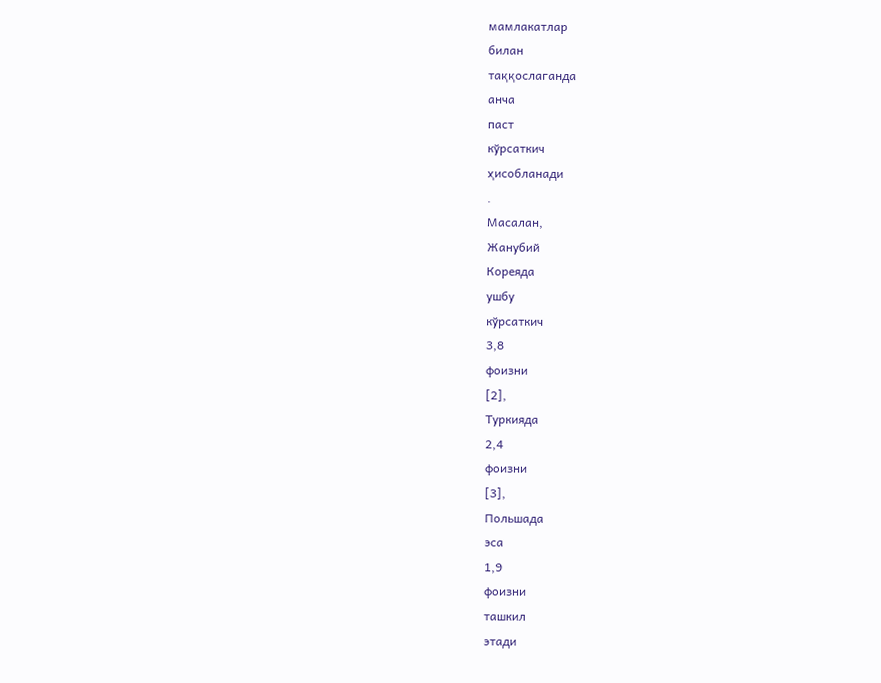мамлакатлар
билан
таққослаганда
анча
паст
кўрсаткич
ҳисобланади
.
Масалан,
Жанубий
Кореяда
ушбу
кўрсаткич
3,8
фоизни
[2],
Туркияда
2,4
фоизни
[3],
Польшада
эса
1,9
фоизни
ташкил
этади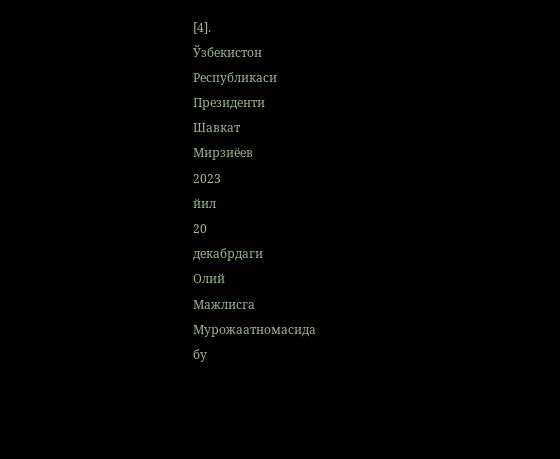[4].
Ўзбекистон
Республикаси
Президенти
Шавкат
Мирзиёев
2023
йил
20
декабрдаги
Олий
Мажлисга
Мурожаатномасида
бу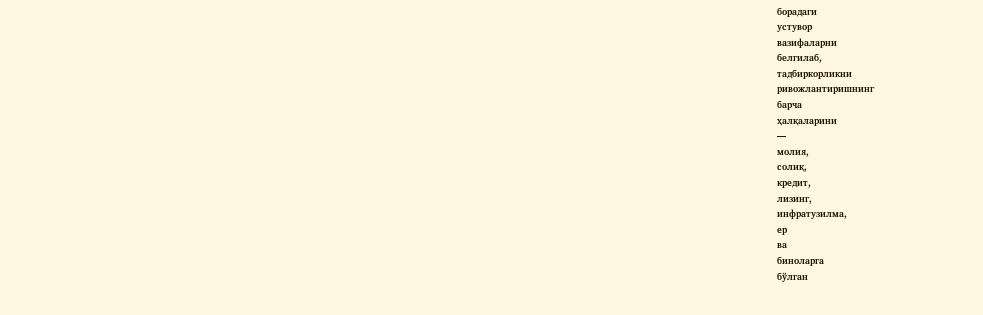борадаги
устувор
вазифаларни
белгилаб,
тадбиркорликни
ривожлантиришнинг
барча
ҳалқаларини
—
молия,
солиқ,
кредит,
лизинг,
инфратузилма,
ер
ва
биноларга
бўлган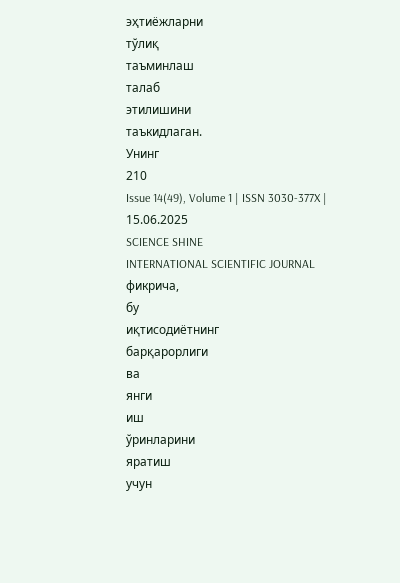эҳтиёжларни
тўлиқ
таъминлаш
талаб
этилишини
таъкидлаган.
Унинг
210
Issue 14(49), Volume 1 | ISSN 3030-377X | 15.06.2025
SCIENCE SHINE
INTERNATIONAL SCIENTIFIC JOURNAL
фикрича,
бу
иқтисодиётнинг
барқарорлиги
ва
янги
иш
ўринларини
яратиш
учун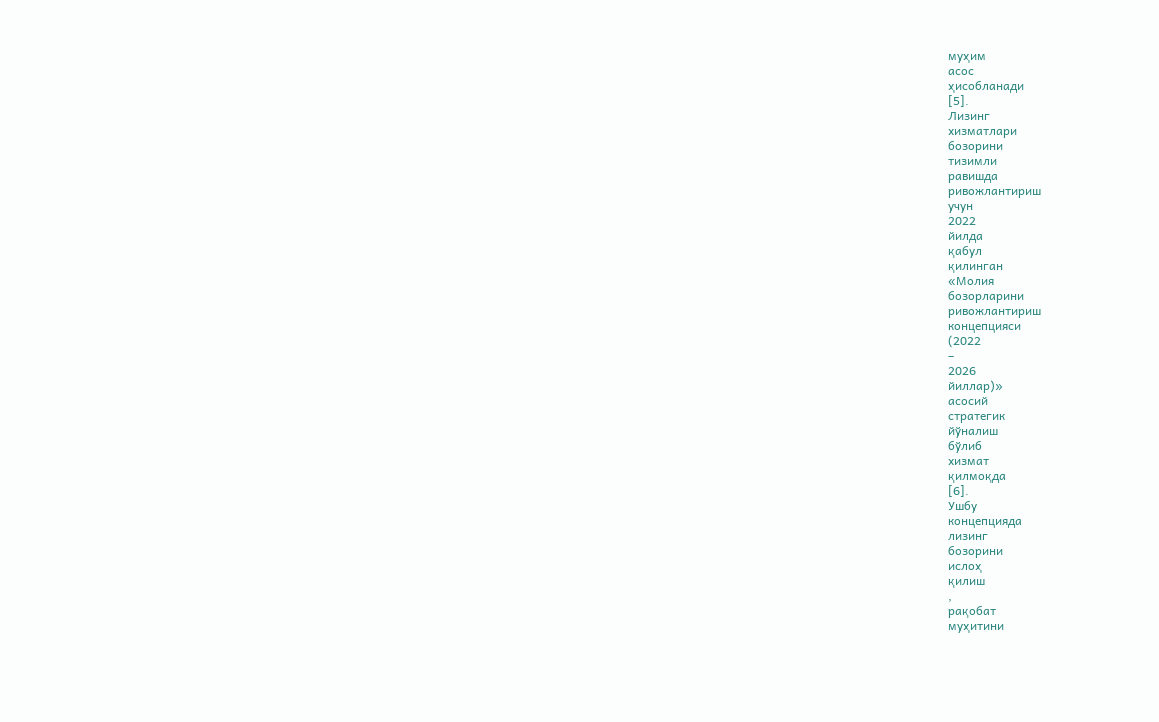муҳим
асос
ҳисобланади
[5].
Лизинг
хизматлари
бозорини
тизимли
равишда
ривожлантириш
учун
2022
йилда
қабул
қилинган
«Молия
бозорларини
ривожлантириш
концепцияси
(2022
–
2026
йиллар)»
асосий
стратегик
йўналиш
бўлиб
хизмат
қилмоқда
[6].
Ушбу
концепцияда
лизинг
бозорини
ислоҳ
қилиш
,
рақобат
муҳитини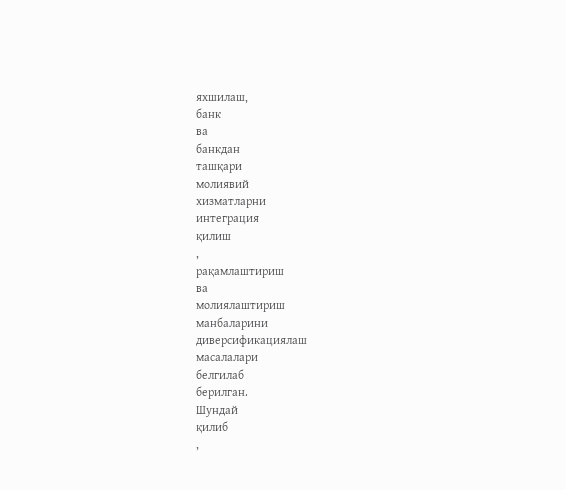яхшилаш,
банк
ва
банкдан
ташқари
молиявий
хизматларни
интеграция
қилиш
,
рақамлаштириш
ва
молиялаштириш
манбаларини
диверсификациялаш
масалалари
белгилаб
берилган.
Шундай
қилиб
,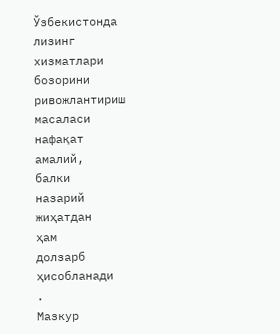Ўзбекистонда
лизинг
хизматлари
бозорини
ривожлантириш
масаласи
нафақат
амалий,
балки
назарий
жиҳатдан
ҳам
долзарб
ҳисобланади
.
Мазкур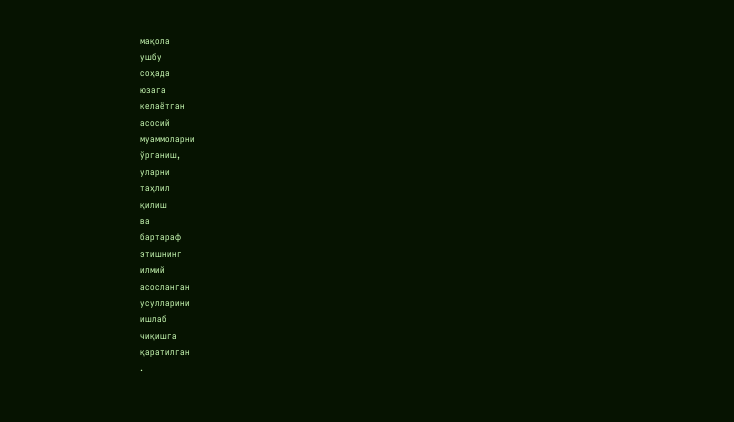мақола
ушбу
соҳада
юзага
келаётган
асосий
муаммоларни
ўрганиш,
уларни
таҳлил
қилиш
ва
бартараф
этишнинг
илмий
асосланган
усулларини
ишлаб
чиқишга
қаратилган
.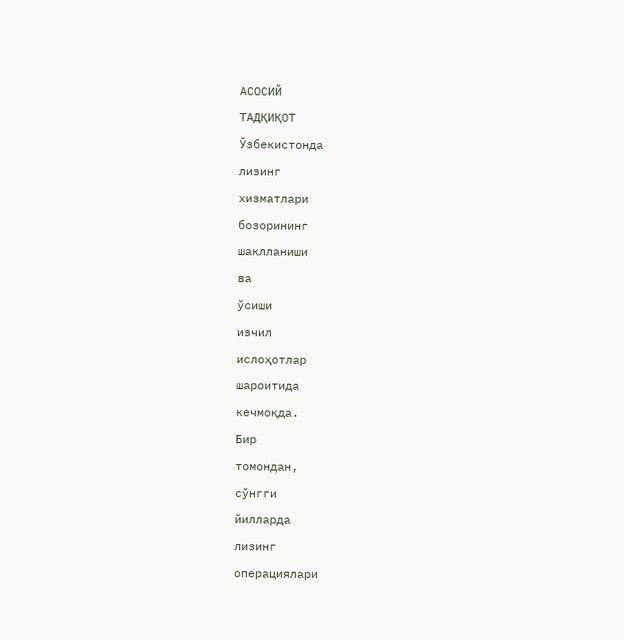АСОСИЙ
ТАДҚИҚОТ
Ўзбекистонда
лизинг
хизматлари
бозорининг
шаклланиши
ва
ўсиши
изчил
ислоҳотлар
шароитида
кечмоқда.
Бир
томондан,
сўнгги
йилларда
лизинг
операциялари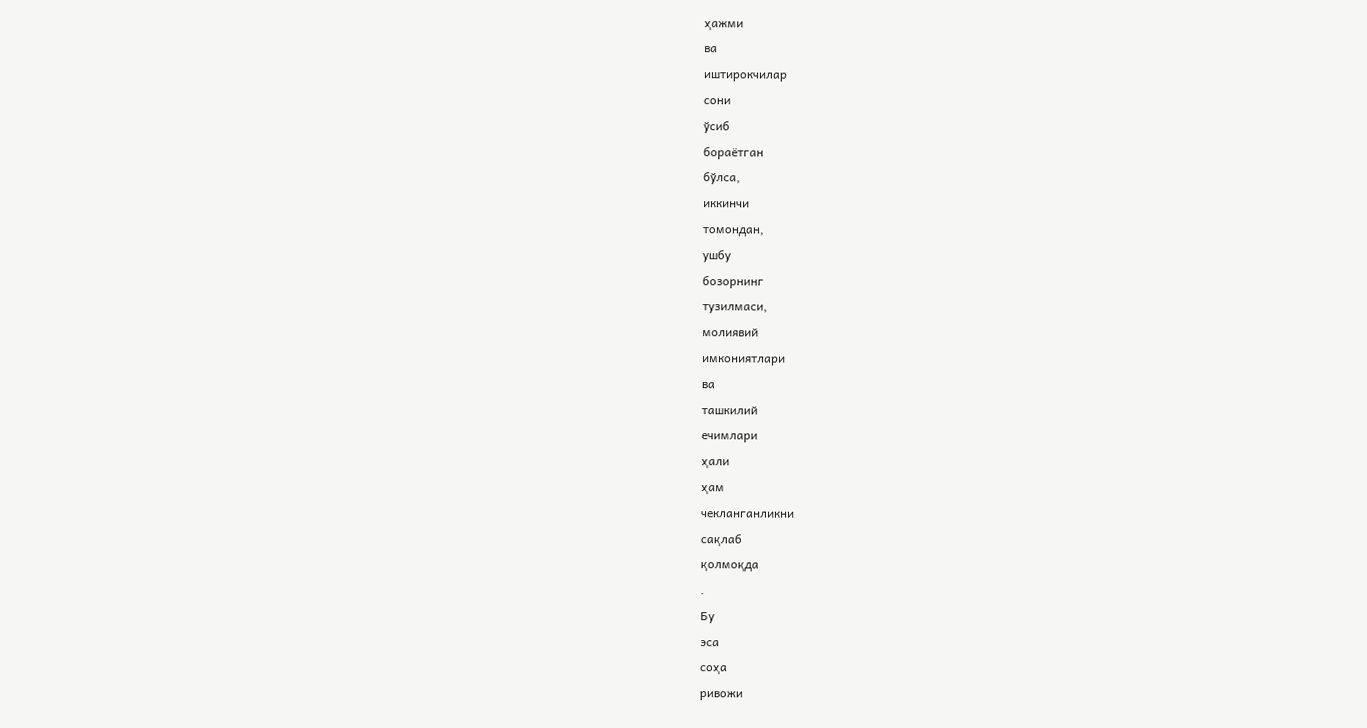ҳажми
ва
иштирокчилар
сони
ўсиб
бораётган
бўлса,
иккинчи
томондан,
ушбу
бозорнинг
тузилмаси,
молиявий
имкониятлари
ва
ташкилий
ечимлари
ҳали
ҳам
чекланганликни
сақлаб
қолмоқда
.
Бу
эса
соҳа
ривожи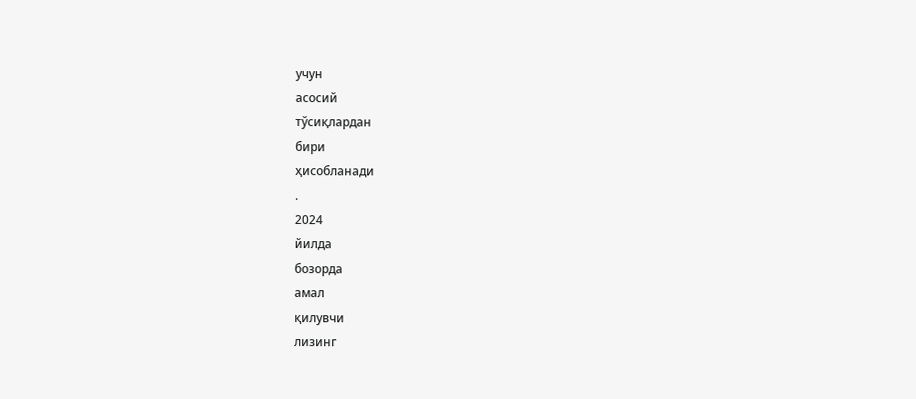учун
асосий
тўсиқлардан
бири
ҳисобланади
.
2024
йилда
бозорда
амал
қилувчи
лизинг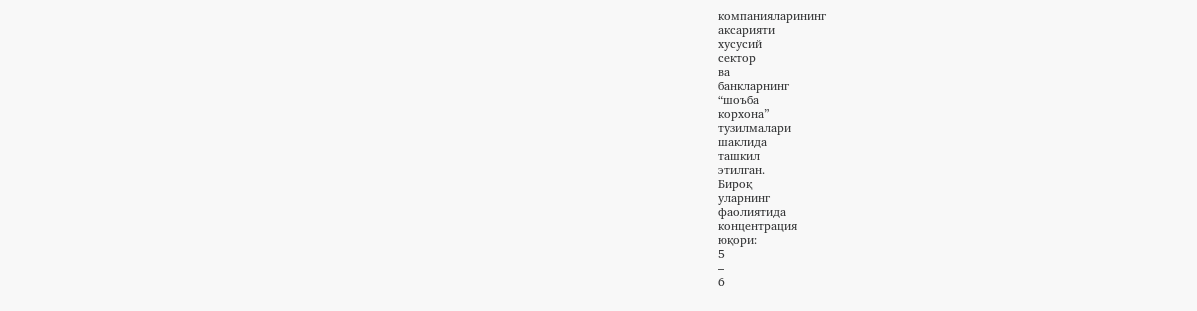компанияларининг
аксарияти
хусусий
сектор
ва
банкларнинг
“шоъба
корхона”
тузилмалари
шаклида
ташкил
этилган.
Бироқ
уларнинг
фаолиятида
концентрация
юқори:
5
–
6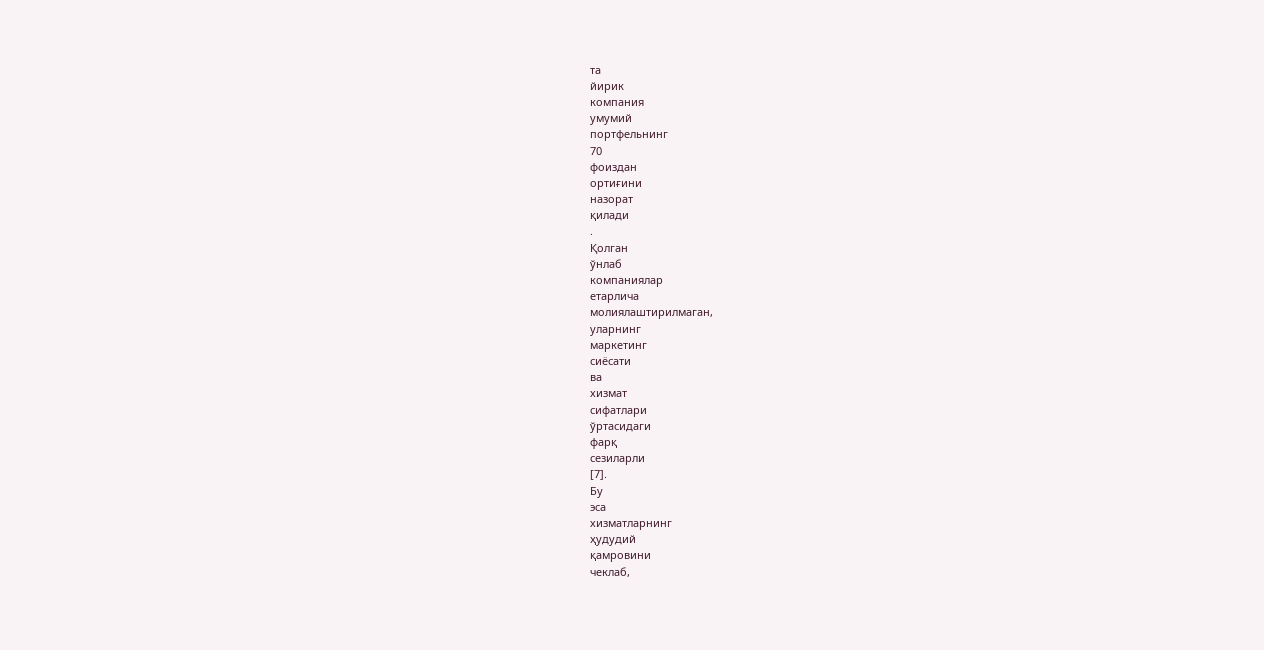та
йирик
компания
умумий
портфельнинг
70
фоиздан
ортиғини
назорат
қилади
.
Қолган
ўнлаб
компаниялар
етарлича
молиялаштирилмаган,
уларнинг
маркетинг
сиёсати
ва
хизмат
сифатлари
ўртасидаги
фарқ
сезиларли
[7].
Бу
эса
хизматларнинг
ҳудудий
қамровини
чеклаб,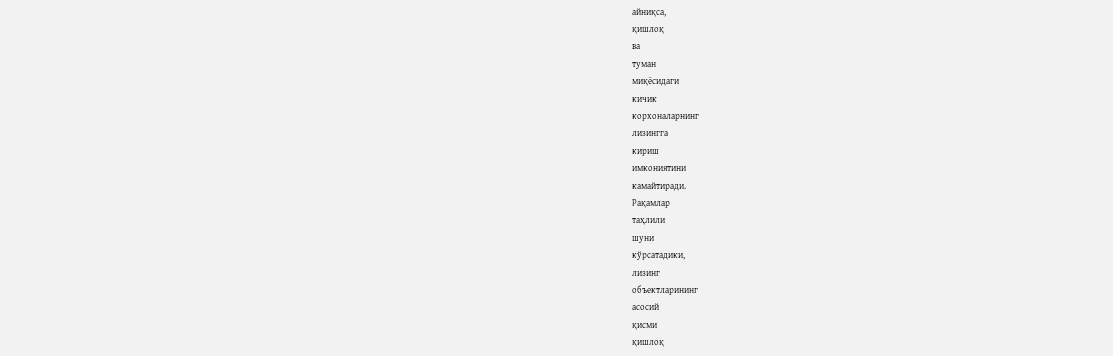айниқса,
қишлоқ
ва
туман
миқёсидаги
кичик
корхоналарнинг
лизингга
кириш
имкониятини
камайтиради.
Рақамлар
таҳлили
шуни
кўрсатадики,
лизинг
объектларининг
асосий
қисми
қишлоқ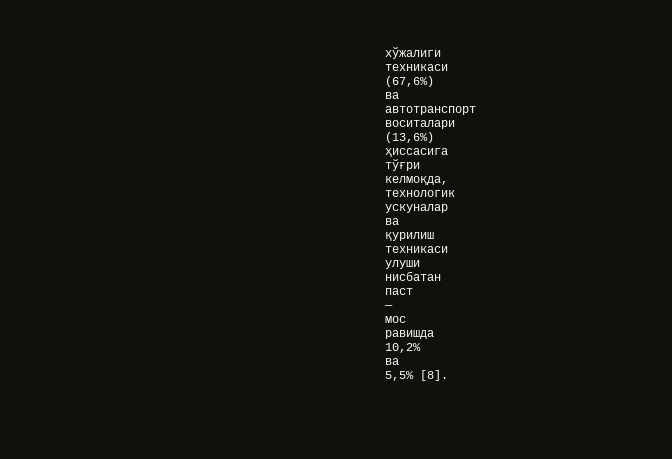хўжалиги
техникаси
(67,6%)
ва
автотранспорт
воситалари
(13,6%)
ҳиссасига
тўғри
келмоқда,
технологик
ускуналар
ва
қурилиш
техникаси
улуши
нисбатан
паст
—
мос
равишда
10,2%
ва
5,5% [8].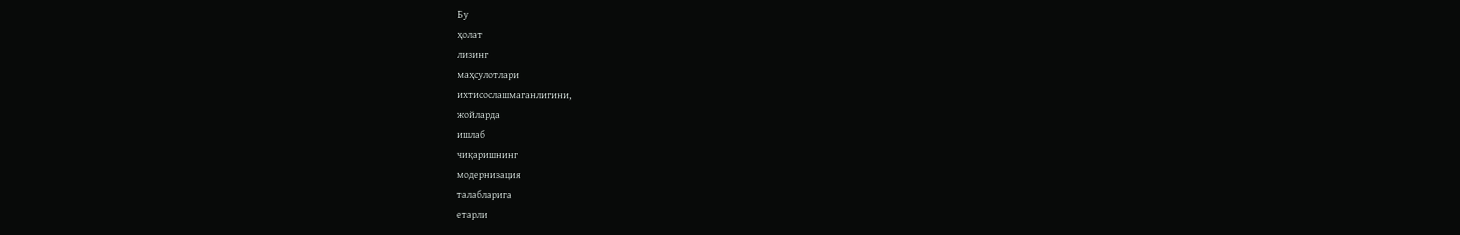Бу
ҳолат
лизинг
маҳсулотлари
ихтисослашмаганлигини,
жойларда
ишлаб
чиқаришнинг
модернизация
талабларига
етарли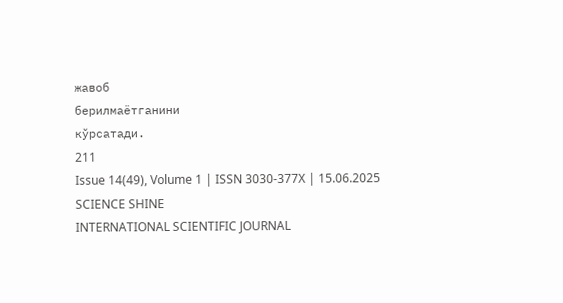жавоб
берилмаётганини
кўрсатади.
211
Issue 14(49), Volume 1 | ISSN 3030-377X | 15.06.2025
SCIENCE SHINE
INTERNATIONAL SCIENTIFIC JOURNAL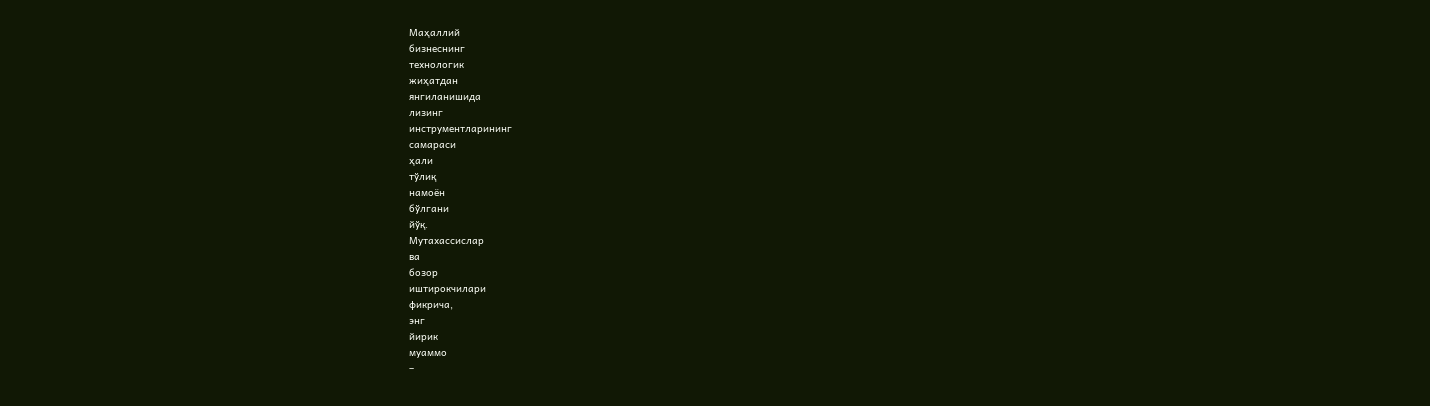Маҳаллий
бизнеснинг
технологик
жиҳатдан
янгиланишида
лизинг
инструментларининг
самараси
ҳали
тўлиқ
намоён
бўлгани
йўқ.
Мутахассислар
ва
бозор
иштирокчилари
фикрича,
энг
йирик
муаммо
–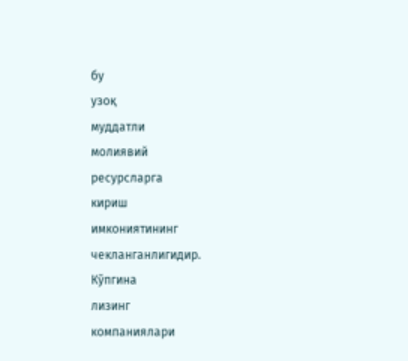бу
узоқ
муддатли
молиявий
ресурсларга
кириш
имкониятининг
чекланганлигидир.
Кўпгина
лизинг
компаниялари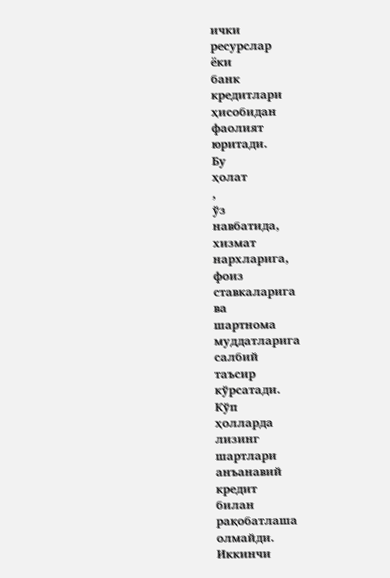ички
ресурслар
ёки
банк
кредитлари
ҳисобидан
фаолият
юритади.
Бу
ҳолат
,
ўз
навбатида,
хизмат
нархларига,
фоиз
ставкаларига
ва
шартнома
муддатларига
салбий
таъсир
кўрсатади.
Кўп
ҳолларда
лизинг
шартлари
анъанавий
кредит
билан
рақобатлаша
олмайди.
Иккинчи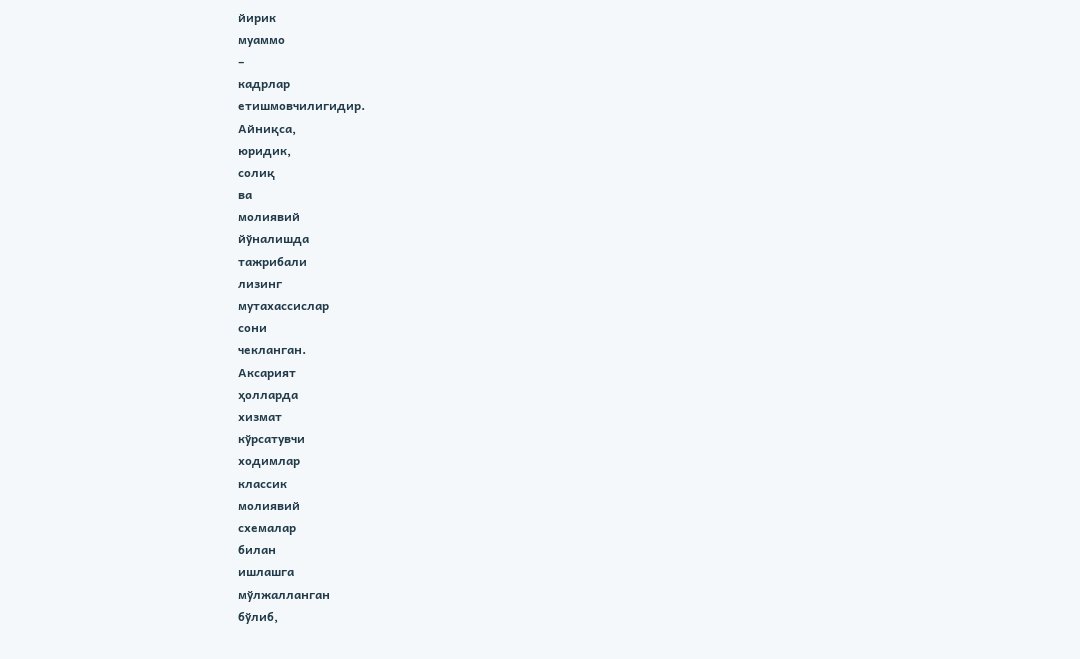йирик
муаммо
–
кадрлар
етишмовчилигидир.
Айниқса,
юридик,
солиқ
ва
молиявий
йўналишда
тажрибали
лизинг
мутахассислар
сони
чекланган.
Аксарият
ҳолларда
хизмат
кўрсатувчи
ходимлар
классик
молиявий
схемалар
билан
ишлашга
мўлжалланган
бўлиб,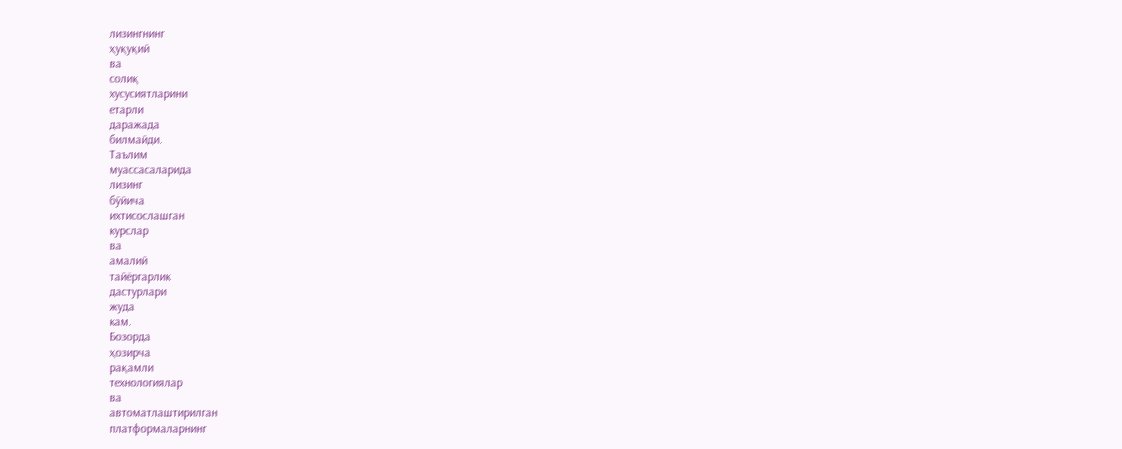лизингнинг
ҳуқуқий
ва
солиқ
хусусиятларини
етарли
даражада
билмайди.
Таълим
муассасаларида
лизинг
бўйича
ихтисослашган
курслар
ва
амалий
тайёргарлик
дастурлари
жуда
кам.
Бозорда
ҳозирча
рақамли
технологиялар
ва
автоматлаштирилган
платформаларнинг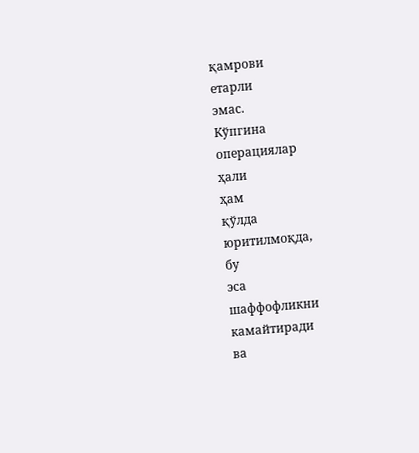қамрови
етарли
эмас.
Кўпгина
операциялар
ҳали
ҳам
қўлда
юритилмоқда,
бу
эса
шаффофликни
камайтиради
ва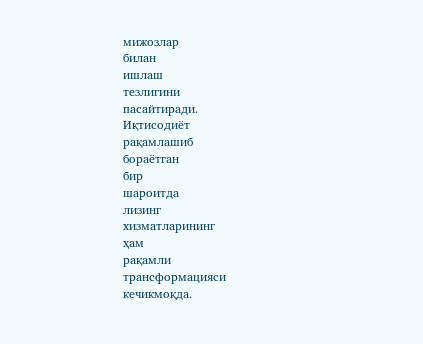мижозлар
билан
ишлаш
тезлигини
пасайтиради.
Иқтисодиёт
рақамлашиб
бораётган
бир
шароитда
лизинг
хизматларининг
ҳам
рақамли
трансформацияси
кечикмоқда.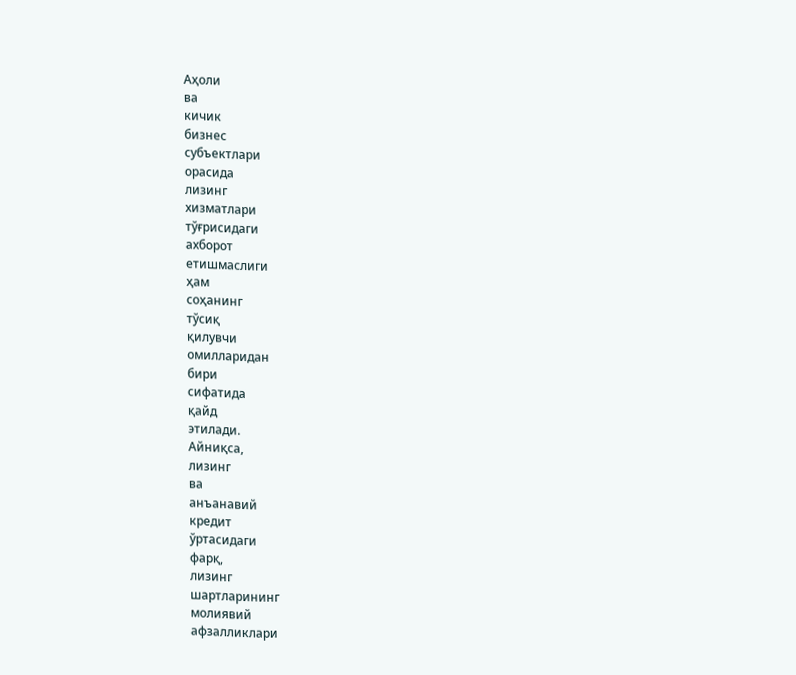Аҳоли
ва
кичик
бизнес
субъектлари
орасида
лизинг
хизматлари
тўғрисидаги
ахборот
етишмаслиги
ҳам
соҳанинг
тўсиқ
қилувчи
омилларидан
бири
сифатида
қайд
этилади.
Айниқса,
лизинг
ва
анъанавий
кредит
ўртасидаги
фарқ,
лизинг
шартларининг
молиявий
афзалликлари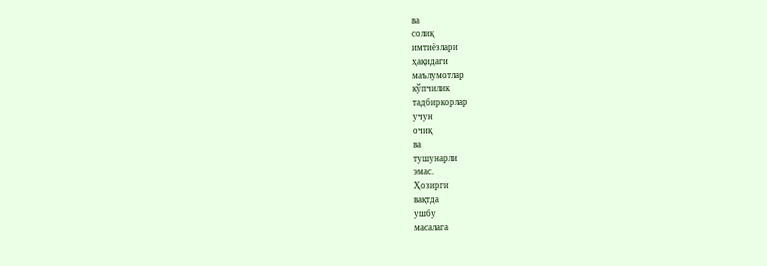ва
солиқ
имтиёзлари
ҳақидаги
маълумотлар
кўпчилик
тадбиркорлар
учун
очиқ
ва
тушунарли
эмас.
Ҳозирги
вақтда
ушбу
масалага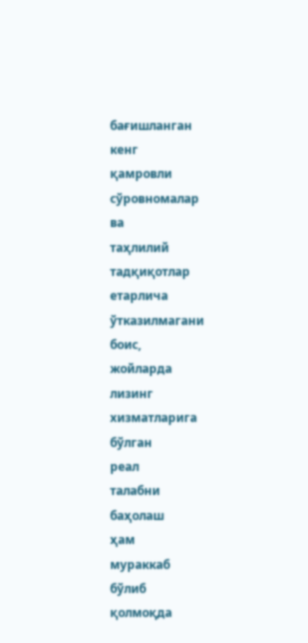бағишланган
кенг
қамровли
сўровномалар
ва
таҳлилий
тадқиқотлар
етарлича
ўтказилмагани
боис,
жойларда
лизинг
хизматларига
бўлган
реал
талабни
баҳолаш
ҳам
мураккаб
бўлиб
қолмоқда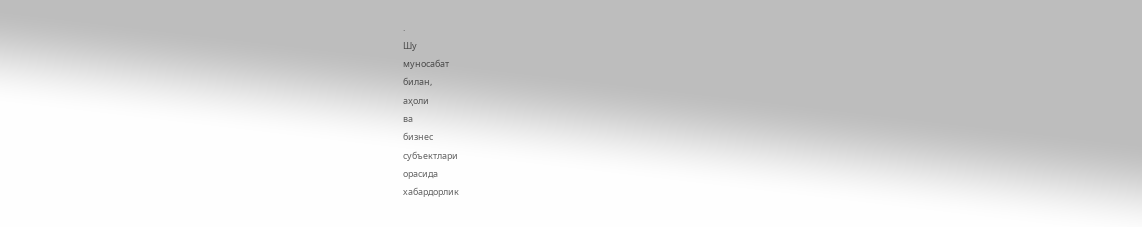.
Шу
муносабат
билан,
аҳоли
ва
бизнес
субъектлари
орасида
хабардорлик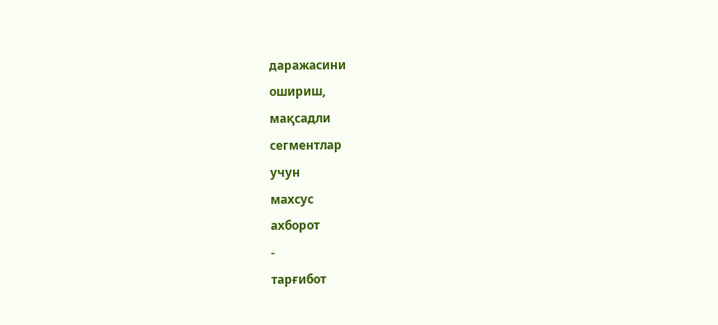даражасини
ошириш,
мақсадли
сегментлар
учун
махсус
ахборот
-
тарғибот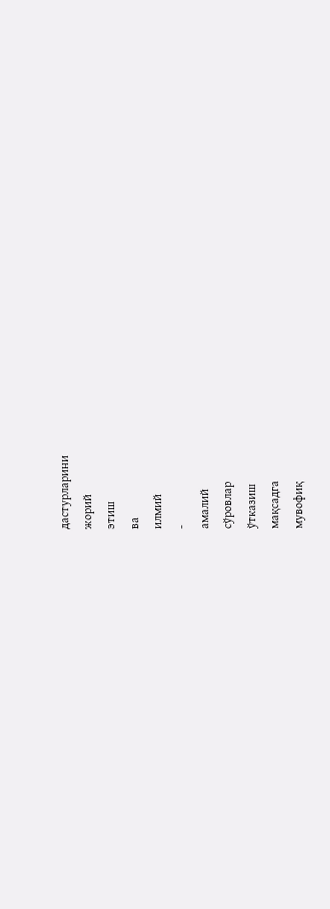дастурларини
жорий
этиш
ва
илмий
-
амалий
сўровлар
ўтказиш
мақсадга
мувофиқ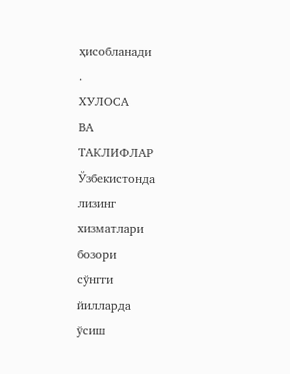ҳисобланади
.
ХУЛОСА
ВА
ТАКЛИФЛАР
Ўзбекистонда
лизинг
хизматлари
бозори
сўнгги
йилларда
ўсиш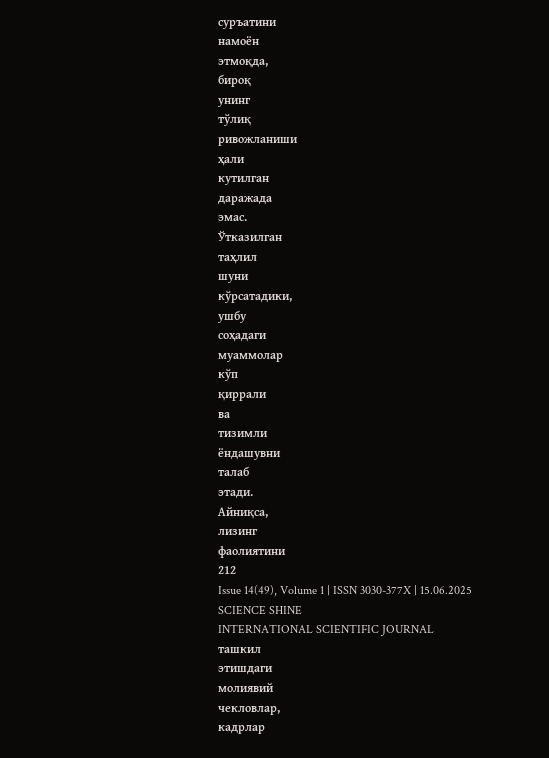суръатини
намоён
этмоқда,
бироқ
унинг
тўлиқ
ривожланиши
ҳали
кутилган
даражада
эмас.
Ўтказилган
таҳлил
шуни
кўрсатадики,
ушбу
соҳадаги
муаммолар
кўп
қиррали
ва
тизимли
ёндашувни
талаб
этади.
Айниқса,
лизинг
фаолиятини
212
Issue 14(49), Volume 1 | ISSN 3030-377X | 15.06.2025
SCIENCE SHINE
INTERNATIONAL SCIENTIFIC JOURNAL
ташкил
этишдаги
молиявий
чекловлар,
кадрлар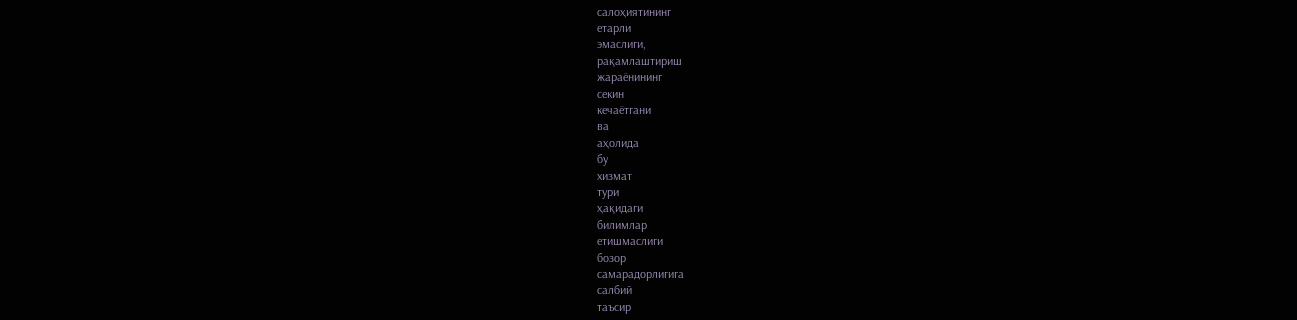салоҳиятининг
етарли
эмаслиги,
рақамлаштириш
жараёнининг
секин
кечаётгани
ва
аҳолида
бу
хизмат
тури
ҳақидаги
билимлар
етишмаслиги
бозор
самарадорлигига
салбий
таъсир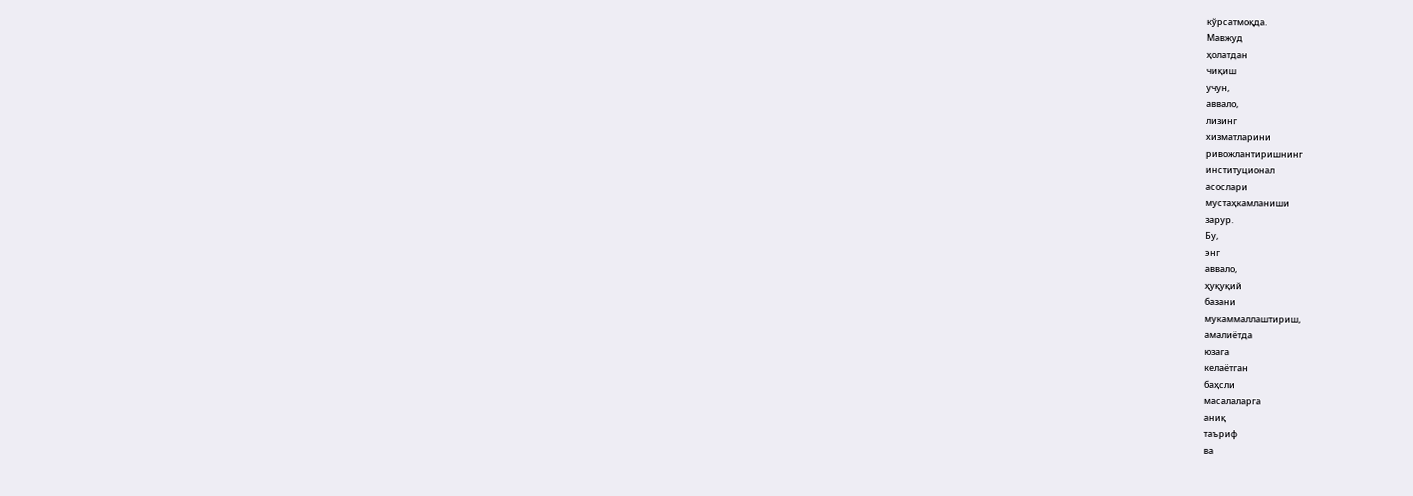кўрсатмоқда.
Мавжуд
ҳолатдан
чиқиш
учун,
аввало,
лизинг
хизматларини
ривожлантиришнинг
институционал
асослари
мустаҳкамланиши
зарур.
Бу,
энг
аввало,
ҳуқуқий
базани
мукаммаллаштириш,
амалиётда
юзага
келаётган
баҳсли
масалаларга
аниқ
таъриф
ва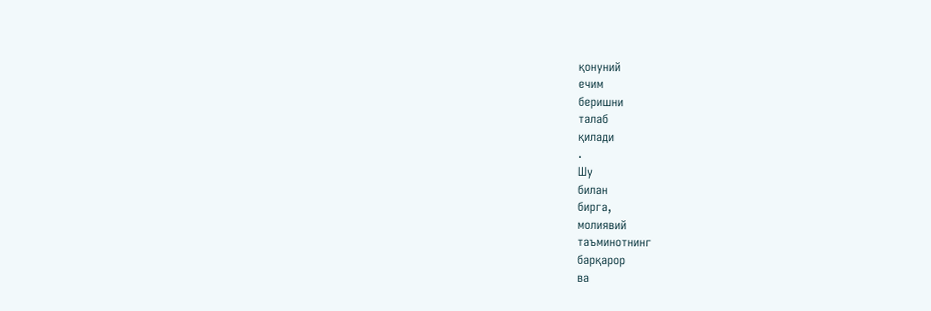қонуний
ечим
беришни
талаб
қилади
.
Шу
билан
бирга,
молиявий
таъминотнинг
барқарор
ва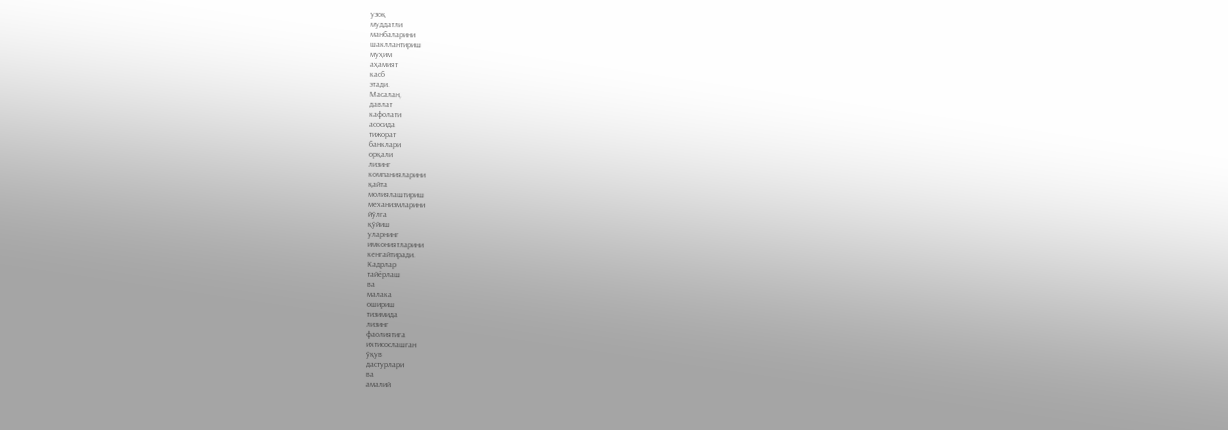узоқ
муддатли
манбаларини
шакллантириш
муҳим
аҳамият
касб
этади.
Масалан,
давлат
кафолати
асосида
тижорат
банклари
орқали
лизинг
компанияларини
қайта
молиялаштириш
механизмларини
йўлга
қўйиш
уларнинг
имкониятларини
кенгайтиради.
Кадрлар
тайёрлаш
ва
малака
ошириш
тизимида
лизинг
фаолиятига
ихтисослашган
ўқув
дастурлари
ва
амалий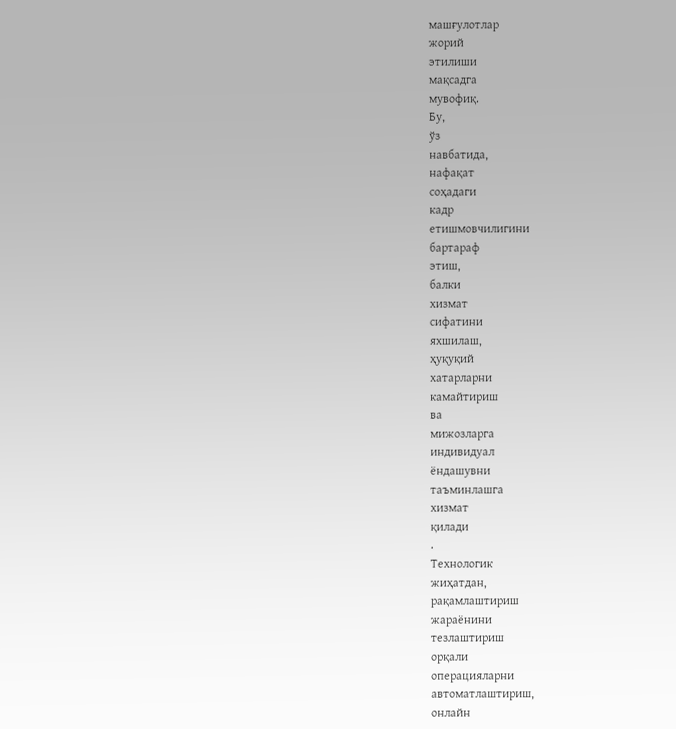машғулотлар
жорий
этилиши
мақсадга
мувофиқ.
Бу,
ўз
навбатида,
нафақат
соҳадаги
кадр
етишмовчилигини
бартараф
этиш,
балки
хизмат
сифатини
яхшилаш,
ҳуқуқий
хатарларни
камайтириш
ва
мижозларга
индивидуал
ёндашувни
таъминлашга
хизмат
қилади
.
Технологик
жиҳатдан,
рақамлаштириш
жараёнини
тезлаштириш
орқали
операцияларни
автоматлаштириш,
онлайн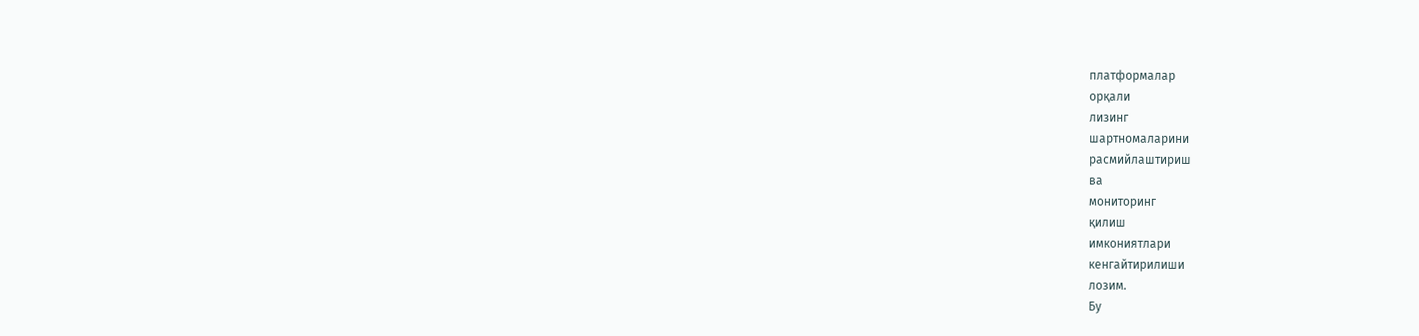платформалар
орқали
лизинг
шартномаларини
расмийлаштириш
ва
мониторинг
қилиш
имкониятлари
кенгайтирилиши
лозим.
Бу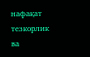нафақат
тезкорлик
ва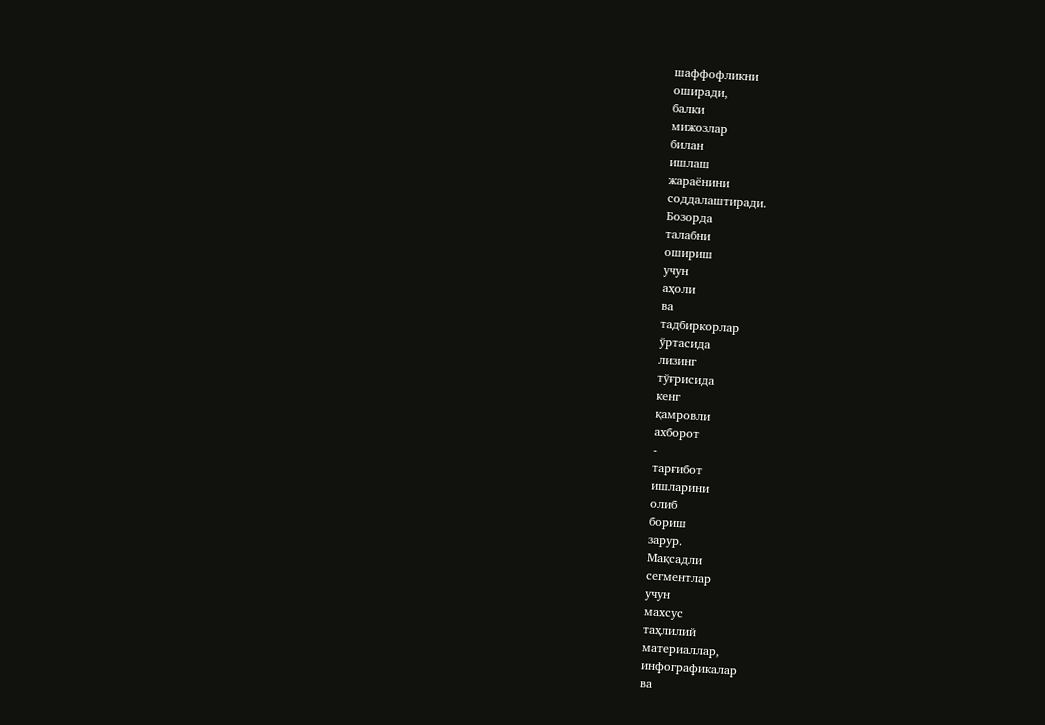шаффофликни
оширади,
балки
мижозлар
билан
ишлаш
жараёнини
соддалаштиради.
Бозорда
талабни
ошириш
учун
аҳоли
ва
тадбиркорлар
ўртасида
лизинг
тўғрисида
кенг
қамровли
ахборот
-
тарғибот
ишларини
олиб
бориш
зарур.
Мақсадли
сегментлар
учун
махсус
таҳлилий
материаллар,
инфографикалар
ва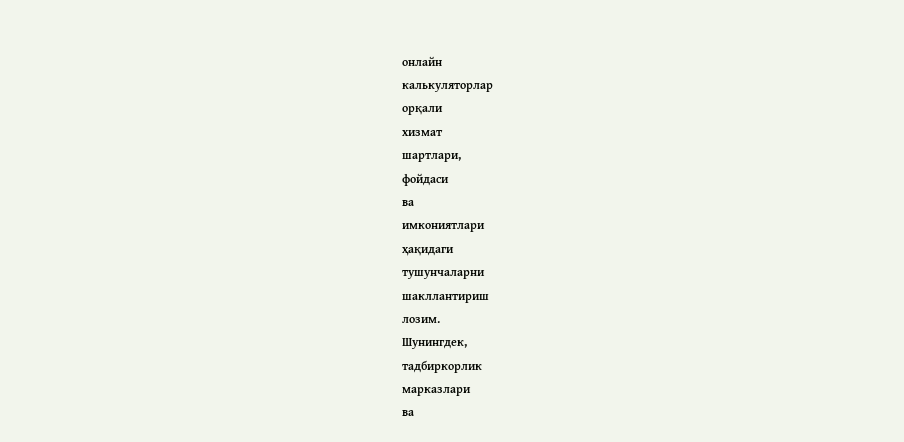онлайн
калькуляторлар
орқали
хизмат
шартлари,
фойдаси
ва
имкониятлари
ҳақидаги
тушунчаларни
шакллантириш
лозим.
Шунингдек,
тадбиркорлик
марказлари
ва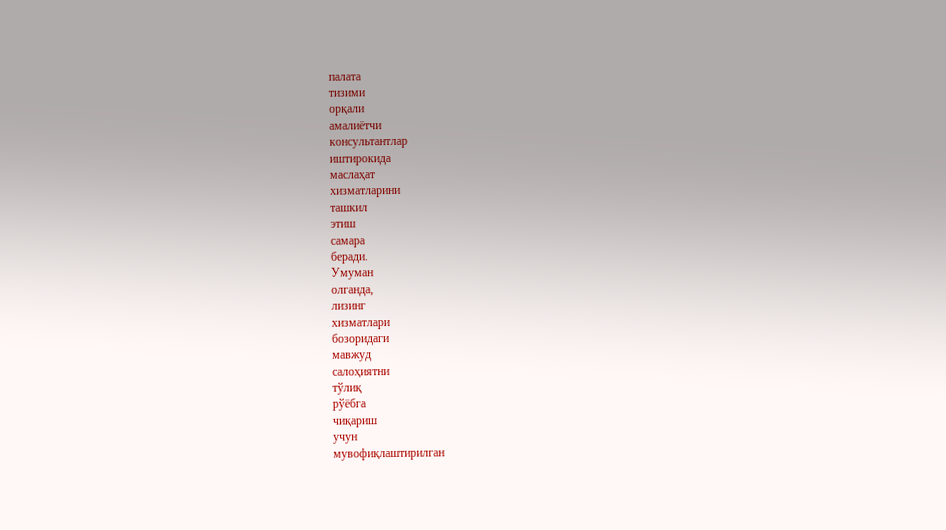палата
тизими
орқали
амалиётчи
консультантлар
иштирокида
маслаҳат
хизматларини
ташкил
этиш
самара
беради.
Умуман
олганда,
лизинг
хизматлари
бозоридаги
мавжуд
салоҳиятни
тўлиқ
рўёбга
чиқариш
учун
мувофиқлаштирилган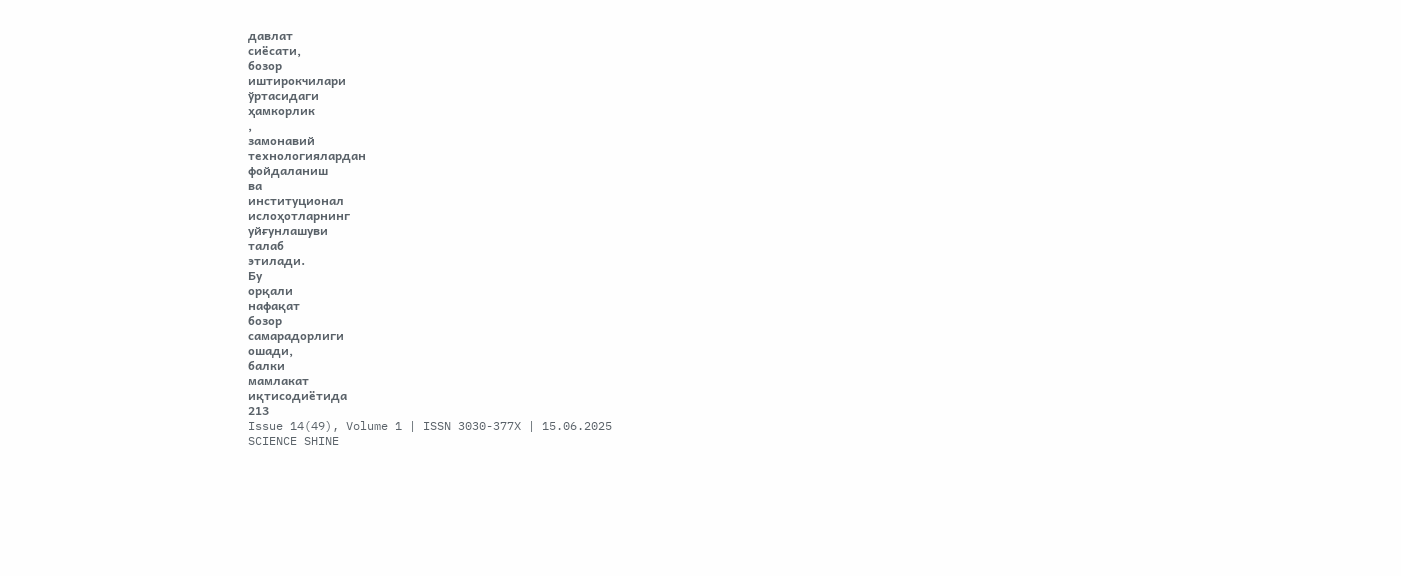давлат
сиёсати,
бозор
иштирокчилари
ўртасидаги
ҳамкорлик
,
замонавий
технологиялардан
фойдаланиш
ва
институционал
ислоҳотларнинг
уйғунлашуви
талаб
этилади.
Бу
орқали
нафақат
бозор
самарадорлиги
ошади,
балки
мамлакат
иқтисодиётида
213
Issue 14(49), Volume 1 | ISSN 3030-377X | 15.06.2025
SCIENCE SHINE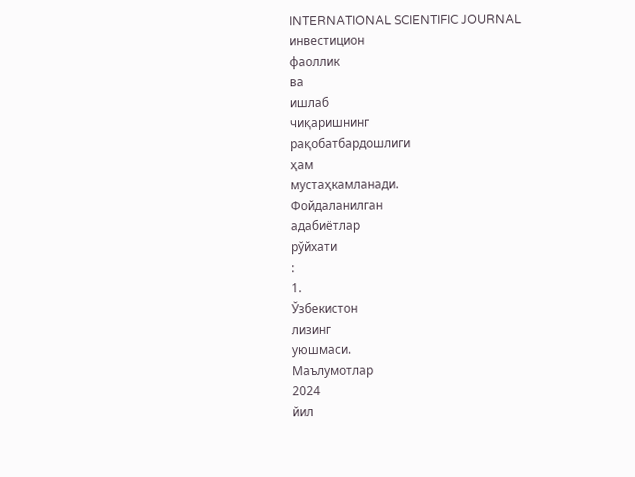INTERNATIONAL SCIENTIFIC JOURNAL
инвестицион
фаоллик
ва
ишлаб
чиқаришнинг
рақобатбардошлиги
ҳам
мустаҳкамланади.
Фойдаланилган
адабиётлар
рўйхати
:
1.
Ўзбекистон
лизинг
уюшмаси.
Маълумотлар
2024
йил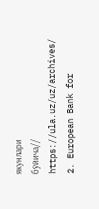якунлари
бўйича//
https://ula.uz/uz/archives/
2. European Bank for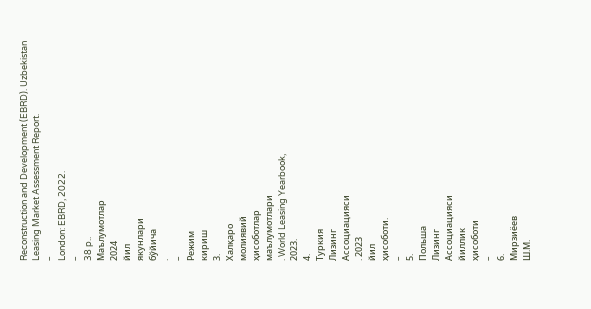Reconstruction and Development (EBRD). Uzbekistan
Leasing Market Assessment Report.
–
London: EBRD, 2022.
–
38 p..
Маълумотлар
2024
йил
якунлари
бўйича
.
–
Режим
кириш
3.
Халқаро
молиявий
ҳисоботлар
маълумотлари
. World Leasing Yearbook,
2023.
4.
Туркия
Лизинг
Ассоциацияси
. 2023
йил
ҳисоботи.
–
5.
Польша
Лизинг
Ассоциацияси
йиллик
ҳисоботи
–
6.
Мирзиёев
Ш.М.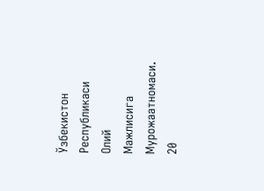Ўзбекистон
Республикаси
Олий
Мажлисига
Мурожаатномаси.
20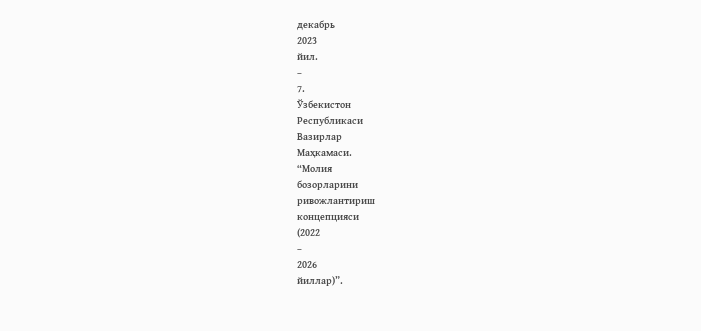декабрь
2023
йил.
–
7.
Ўзбекистон
Республикаси
Вазирлар
Маҳкамаси.
“Молия
бозорларини
ривожлантириш
концепцияси
(2022
–
2026
йиллар)”.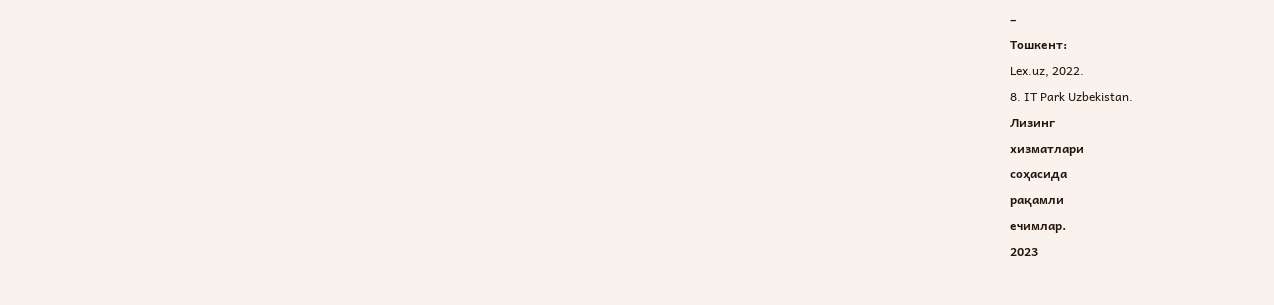–
Тошкент:
Lex.uz, 2022.
8. IT Park Uzbekistan.
Лизинг
хизматлари
соҳасида
рақамли
ечимлар.
2023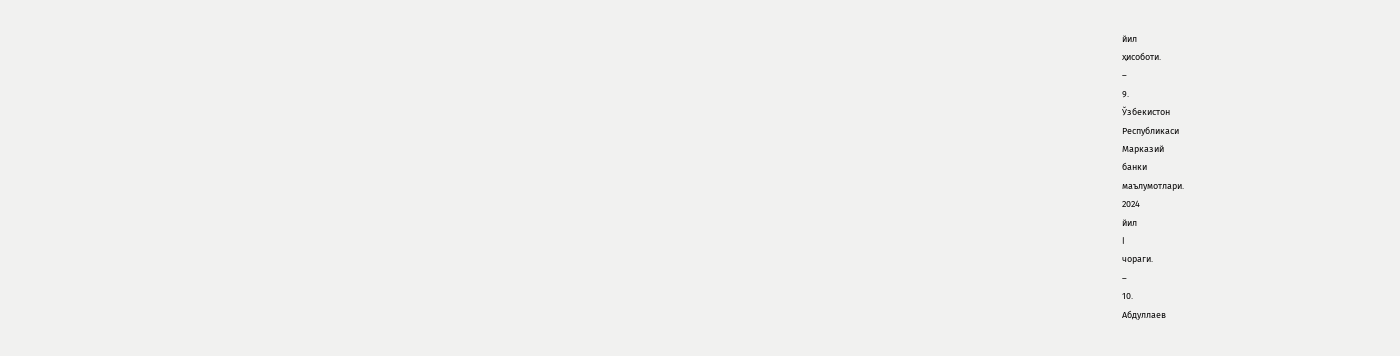йил
ҳисоботи.
–
9.
Ўзбекистон
Республикаси
Марказий
банки
маълумотлари.
2024
йил
I
чораги.
–
10.
Абдуллаев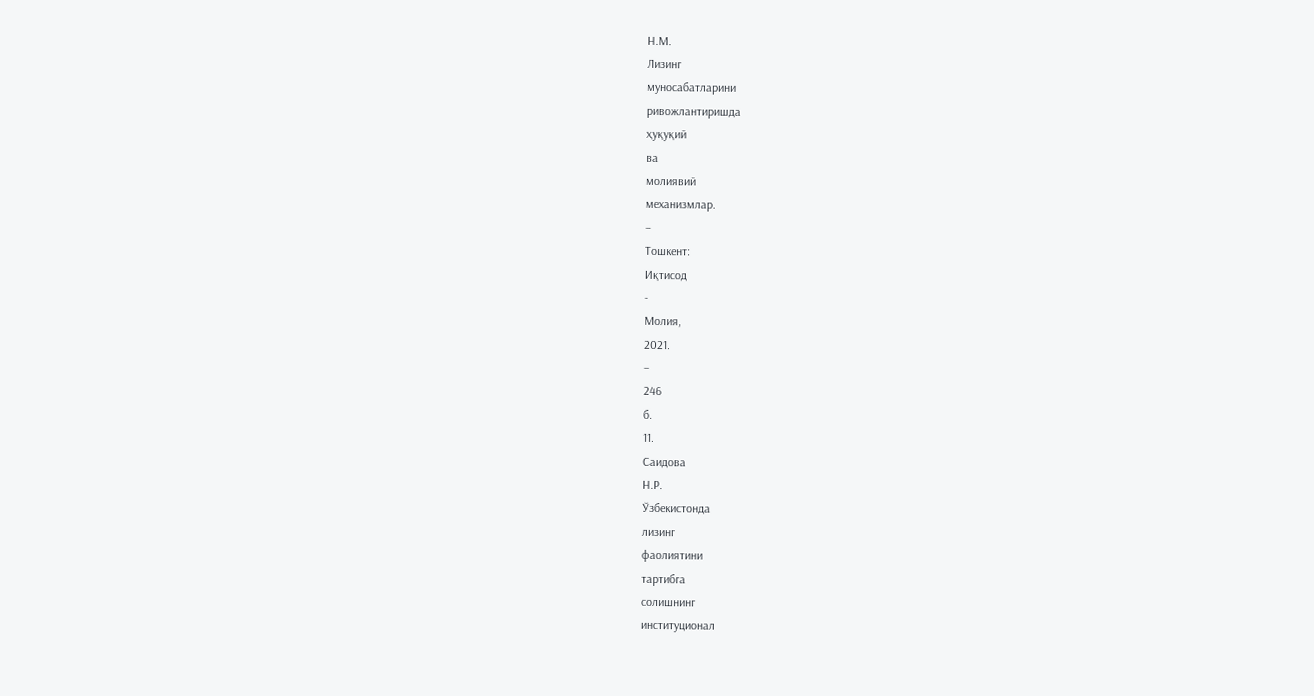Н.М.
Лизинг
муносабатларини
ривожлантиришда
ҳуқуқий
ва
молиявий
механизмлар.
–
Тошкент:
Иқтисод
-
Молия,
2021.
–
246
б.
11.
Саидова
Н.Р.
Ўзбекистонда
лизинг
фаолиятини
тартибга
солишнинг
институционал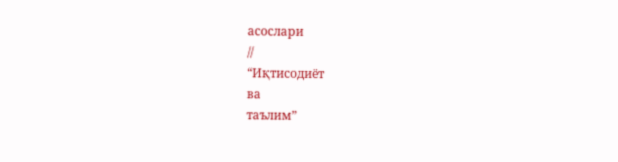асослари
//
“Иқтисодиёт
ва
таълим”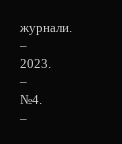журнали.
–
2023.
–
№4.
–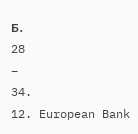Б.
28
–
34.
12. European Bank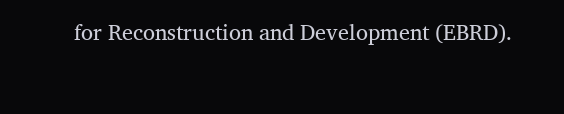for Reconstruction and Development (EBRD).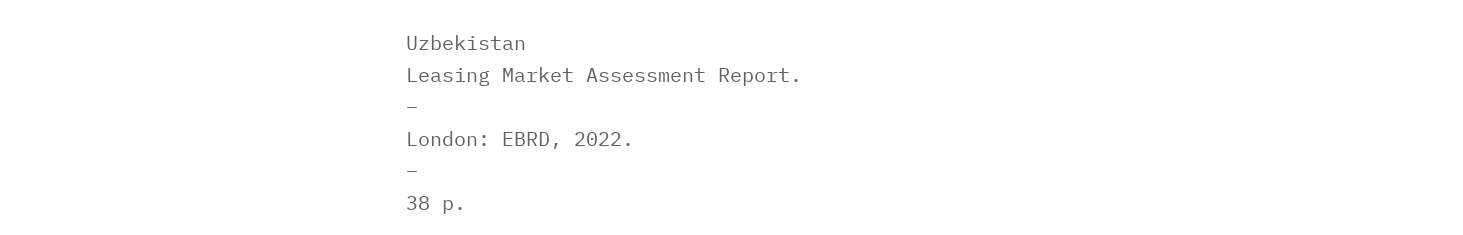Uzbekistan
Leasing Market Assessment Report.
–
London: EBRD, 2022.
–
38 p.